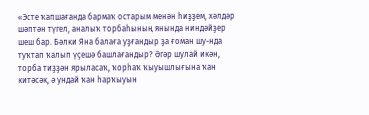«Эсте ҡапшағанда бармаҡ остарым менән һиҙҙем, хәлдәр шәптән түгел, аналыҡ торбаһының янында ниндәйҙер шеш бар. Бәлки Яна балаға уҙғандыр ҙа ғоман шу-нда туҡтап ҡалып үҫешә башлағандыр? Әгәр шулай икән, торба тиҙҙән ярыласаҡ, ҡорһаҡ ҡыуышлығына ҡан китәсәк, ә ундай ҡан һарҡыуын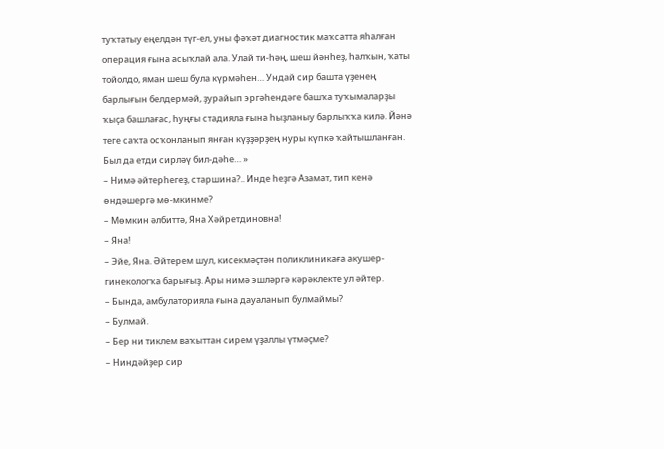туҡтатыу еңелдән түг-ел, уны фәҡәт диагностик маҡсатта яһалған операция ғына асыҡлай ала. Улай ти-һәң, шеш йәнһеҙ, һалҡын, ҡаты тойолдо, яман шеш була күрмәһен… Ундай сир башта үҙенең барлығын белдермәй, ҙурайып эргәһендәге башҡа туҡымаларҙы ҡыҫа башлағас, һуңғы стадияла ғына һыҙланыу барлыҡҡа килә. Йәнә теге саҡта осҡонланып янған күҙҙәрҙең нуры күпкә ҡайтышланған. Был да етди сирләү бил-дәһе… »
– Нимә әйтерһегеҙ, старшина?.. Инде һеҙгә Азамат, тип кенә өндәшергә мө-мкинме?
– Мөмкин әлбиттә, Яна Хәйретдиновна!
– Яна!
– Эйе, Яна. Әйтерем шул, кисекмәҫтән поликлиникаға акушер-гинекологҡа барығыҙ. Ары нимә эшләргә кәрәклекте ул әйтер.
– Бында, амбулаторияла ғына дауаланып булмаймы?
– Булмай.
– Бер ни тиклем ваҡыттан сирем үҙаллы үтмәҫме?
– Ниндәйҙер сир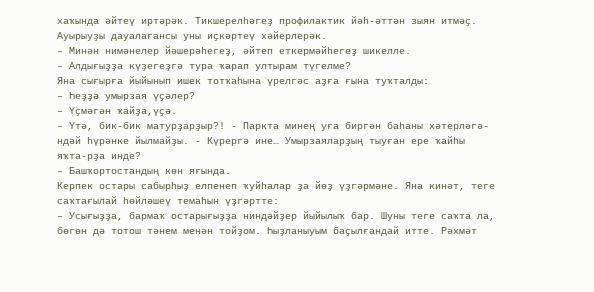хаҡында әйтеү иртәрәк. Тикшерелһәгеҙ профилактик йәһ-әттән зыян итмәҫ. Ауырыуҙы дауалағансы уны иҫкәртеү хәйерлерәк.
– Минән нимәнелер йәшерәһегеҙ, әйтеп еткермәйһегеҙ шикелле.
– Алдығыҙҙа күҙегеҙгә тура ҡарап ултырам түгелме?
Яна сығырға йыйынып ишек тотҡаһына үрелгәс аҙға ғына туҡталды:
– Һеҙҙә умырзая үҫәлер?
– Үҫмәгән ҡайҙа,үҫә.
– Үтә, бик-бик матурҙарҙыр?! - Паркта минең уға биргән баһаны хәтерләгә-ндәй һүрәнке йылмайҙы. - Күрергә ине… Умырзаяларҙың тыуған ере ҡайһы яҡта-рҙа инде?
– Башҡортостандың көн яғында.
Керпек остары сабырһыҙ елпенеп ҡуйһалар ҙа йөҙ үҙгәрмәне. Яна кинәт, теге саҡтағылай һөйләшеү темаһын үҙгәртте:
– Усығыҙҙа, бармаҡ остарығыҙҙа ниндәйҙер йыйылыҡ бар. Шуны теге саҡта ла, бөгөн дә тотош тәнем менән тойҙом. Һыҙланыуым баҫылғандай итте. Рәхмәт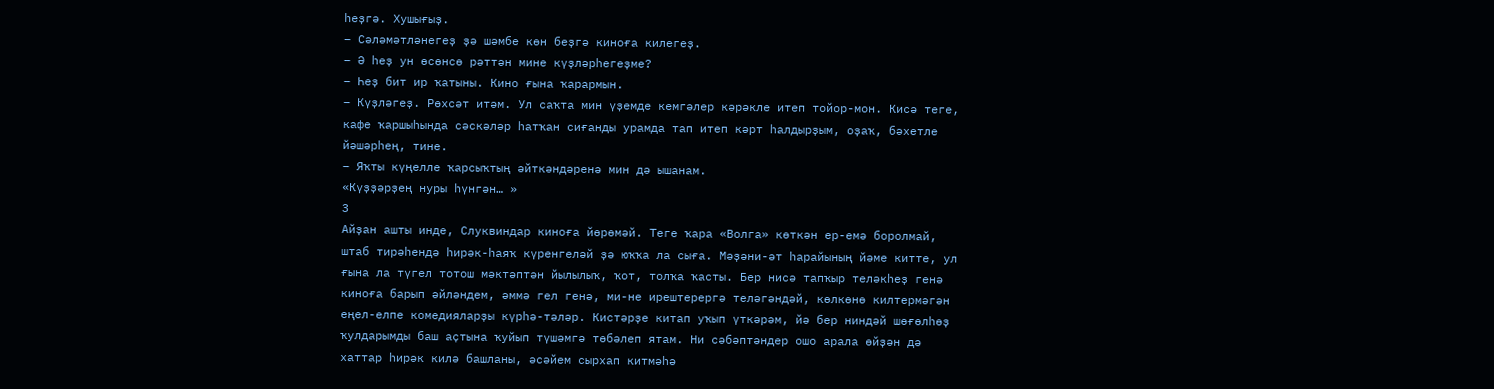һеҙгә. Хушығыҙ.
– Сәләмәтләнегеҙ ҙә шәмбе көн беҙгә киноға килегеҙ.
– Ә һеҙ ун өсөнсө рәттән мине күҙләрһегеҙме?
– Һеҙ бит ир ҡатыны. Кино ғына ҡарармын.
– Күҙләгеҙ. Рөхсәт итәм. Ул саҡта мин үҙемде кемгәлер кәрәкле итеп тойор-мон. Кисә теге, кафе ҡаршыһында сәскәләр һатҡан сиғанды урамда тап итеп кәрт һалдырҙым, оҙаҡ, бәхетле йәшәрһең, тине.
– Яҡты күңелле ҡарсыҡтың әйткәндәренә мин дә ышанам.
«Күҙҙәрҙең нуры һүнгән… »
3
Айҙан ашты инде, Слуквиндар киноға йөрөмәй. Теге ҡара «Волга» көткән ер-емә боролмай, штаб тирәһендә һирәк-һаяҡ күренгеләй ҙә юҡҡа ла сыға. Мәҙәни-әт һарайының йәме китте, ул ғына ла түгел тотош мәктәптән йылылыҡ, ҡот, толҡа ҡасты. Бер нисә тапҡыр теләкһеҙ генә киноға барып әйләндем, әммә гел генә, ми-не ирештерергә теләгәндәй, көлкөнө килтермәгән еңел-елпе комедияларҙы күрһә-тәләр. Кистәрҙе китап уҡып үткәрәм, йә бер ниндәй шөғөлһөҙ ҡулдарымды баш аҫтына ҡуйып түшәмгә төбәлеп ятам. Ни сәбәптәндер ошо арала өйҙән дә хаттар һирәк килә башланы, әсәйем сырхап китмәһә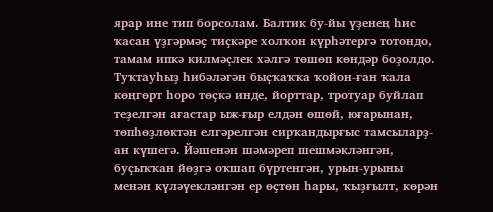ярар ине тип борсолам. Балтик бу-йы үҙенең һис ҡасан үҙгәрмәҫ тиҫкәре холҡон күрһәтергә тотондо, тамам ипкә килмәҫлек хәлгә төшөп көндәр боҙолдо. Туҡтауһыҙ һибәләгән быҫҡаҡҡа ҡойон-ған ҡала көңгөрт һоро төҫкә инде, йорттар, тротуар буйлап теҙелгән ағастар ыж-ғыр елдән өшөй, юғарынан, төпһөҙлөктән елгәрелгән сирҡандырғыс тамсыларҙ-ан күшегә. Йәшенән шәмәреп шешмәкләнгән, буҫыҡҡан йөҙгә оҡшап бүртенгән, урын-урыны менән күләүекләнгән ер өҫтөн һары, ҡыҙғылт, көрән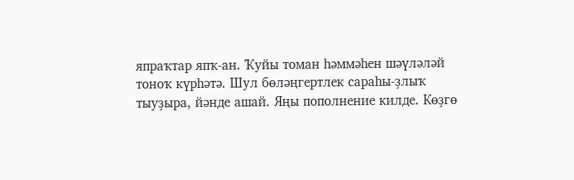япраҡтар япҡ-ан. Ҡуйы томан һәммәһен шәүләләй тоноҡ күрһәтә. Шул бөләңгертлек сараһы-ҙлыҡ тыуҙыра, йәнде ашай. Яңы пополнение килде. Көҙгө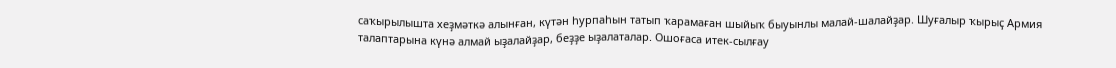саҡырылышта хеҙмәткә алынған, күтән һурпаһын татып ҡарамаған шыйыҡ быуынлы малай-шалайҙар. Шуғалыр ҡырыҫ Армия талаптарына күнә алмай ыҙалайҙар, беҙҙе ыҙалаталар. Ошоғаса итек-сылғау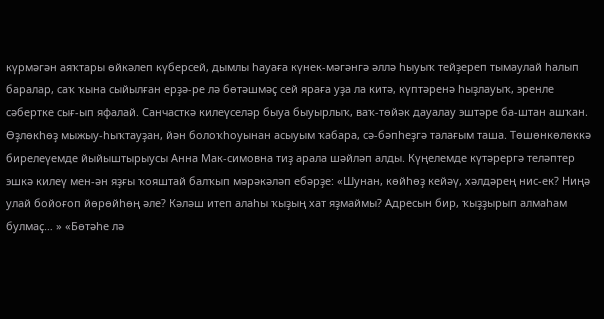күрмәгән аяҡтары өйкәлеп күберсей, дымлы һауаға күнек-мәгәнгә әллә һыуыҡ тейҙереп тымаулай һалып баралар, саҡ ҡына сыйылған ерҙә-ре лә бөтәшмәҫ сей яраға уҙа ла китә, күптәренә һыҙлауыҡ, эренле сәбертке сығ-ып яфалай. Санчасткә килеүселәр быуа быуырлыҡ, ваҡ-төйәк дауалау эштәре ба-штан ашҡан. Өҙлөкһөҙ мыжыу-һыҡтауҙан, йән болоҡһоуынан асыуым ҡабара, сә-бәпһеҙгә талағым таша. Төшөнкөлөккә бирелеүемде йыйыштырыусы Анна Мак-симовна тиҙ арала шәйләп алды. Күңелемде күтәрергә теләптер эшкә килеү мен-ән яҙғы ҡояштай балҡып мәрәкәләп ебәрҙе: «Шунан, көйһөҙ кейәү, хәлдәрең нис-ек? Ниңә улай бойоғоп йөрөйһөң әле? Кәләш итеп алаһы ҡыҙың хат яҙмаймы? Адресын бир, ҡыҙҙырып алмаһам булмаҫ… » «Бөтәһе лә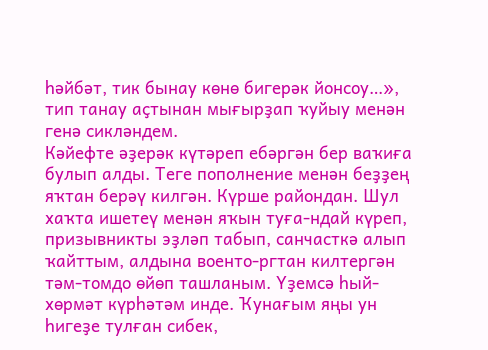һәйбәт, тик бынау көнө бигерәк йонсоу…», тип танау аҫтынан мығырҙап ҡуйыу менән генә сикләндем.
Кәйефте әҙерәк күтәреп ебәргән бер ваҡиға булып алды. Теге пополнение менән беҙҙең яҡтан берәү килгән. Күрше райондан. Шул хаҡта ишетеү менән яҡын туға-ндай күреп, призывникты эҙләп табып, санчасткә алып ҡайттым, алдына военто-ргтан килтергән тәм-томдо өйөп ташланым. Үҙемсә һый-хөрмәт күрһәтәм инде. Ҡунағым яңы ун һигеҙе тулған сибек,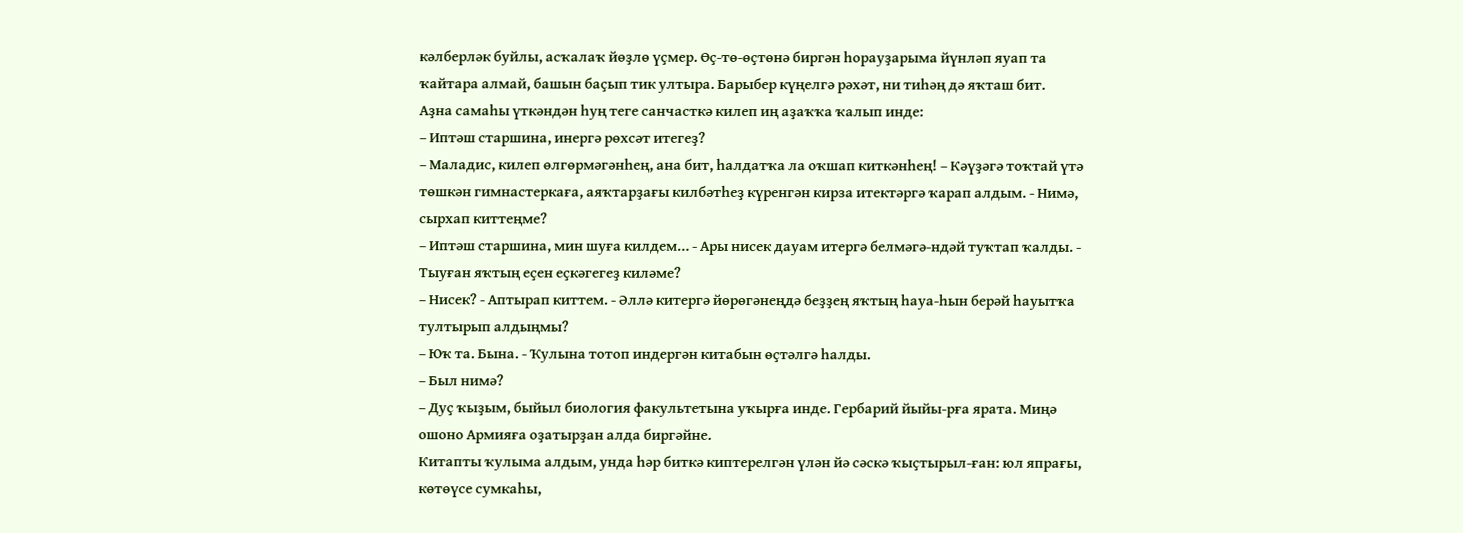кәлберләк буйлы, асҡалаҡ йөҙлө үҫмер. Өҫ-тө-өҫтөнә биргән һорауҙарыма йүнләп яуап та ҡайтара алмай, башын баҫып тик ултыра. Барыбер күңелгә рәхәт, ни тиһәң дә яҡташ бит.
Аҙна самаһы үткәндән һуң теге санчасткә килеп иң аҙаҡҡа ҡалып инде:
– Иптәш старшина, инергә рөхсәт итегеҙ?
– Маладис, килеп өлгөрмәгәнһең, ана бит, һалдатҡа ла оҡшап киткәнһең! – Кәүҙәгә тоҡтай үтә төшкән гимнастеркаға, аяҡтарҙағы килбәтһеҙ күренгән кирза итектәргә ҡарап алдым. - Нимә, сырхап киттеңме?
– Иптәш старшина, мин шуға килдем… - Ары нисек дауам итергә белмәгә-ндәй туҡтап ҡалды. - Тыуған яҡтың еҫен еҫкәгегеҙ киләме?
– Нисек? - Аптырап киттем. - Әллә китергә йөрөгәнеңдә беҙҙең яҡтың һауа-һын берәй һауытҡа тултырып алдыңмы?
– Юҡ та. Бына. - Ҡулына тотоп индергән китабын өҫтәлгә һалды.
– Был нимә?
– Дуҫ ҡыҙым, быйыл биология факультетына уҡырға инде. Гербарий йыйы-рға ярата. Миңә ошоно Армияға оҙатырҙан алда биргәйне.
Китапты ҡулыма алдым, унда һәр биткә киптерелгән үлән йә сәскә ҡыҫтырыл-ған: юл япрағы, көтөүсе сумкаһы,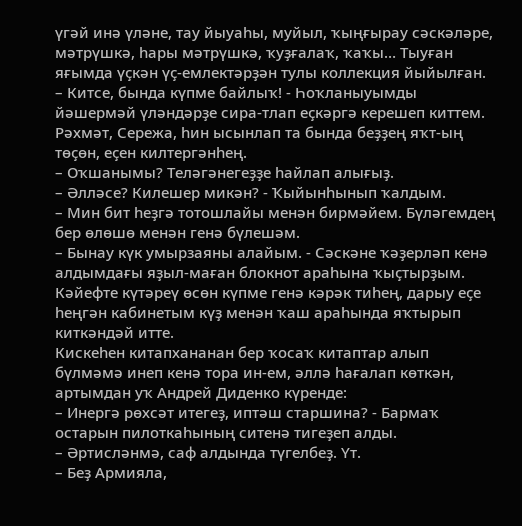үгәй инә үләне, тау йыуаһы, муйыл, ҡыңғырау сәскәләре, мәтрүшкә, һары мәтрүшкә, ҡуҙғалаҡ, ҡаҡы… Тыуған яғымда үҫкән үҫ-емлектәрҙән тулы коллекция йыйылған.
– Китсе, бында күпме байлыҡ! - Һоҡланыуымды йәшермәй үләндәрҙе сира-тлап еҫкәргә керешеп киттем. Рәхмәт, Сережа, һин ысынлап та бында беҙҙең яҡт-ың төҫөн, еҫен килтергәнһең.
– Оҡшанымы? Теләгәнегеҙҙе һайлап алығыҙ.
– Әлләсе? Килешер микән? - Ҡыйынһынып ҡалдым.
– Мин бит һеҙгә тотошлайы менән бирмәйем. Бүләгемдең бер өлөшө менән генә бүлешәм.
– Бынау күк умырзаяны алайым. - Сәскәне ҡәҙерләп кенә алдымдағы яҙыл-маған блокнот араһына ҡыҫтырҙым.
Кәйефте күтәреү өсөн күпме генә кәрәк тиһең, дарыу еҫе һеңгән кабинетым күҙ менән ҡаш араһында яҡтырып киткәндәй итте.
Кискеһен китапхананан бер ҡосаҡ китаптар алып бүлмәмә инеп кенә тора ин-ем, әллә һағалап көткән, артымдан уҡ Андрей Диденко күренде:
– Инергә рөхсәт итегеҙ, иптәш старшина? - Бармаҡ остарын пилоткаһының ситенә тигеҙеп алды.
– Әртисләнмә, саф алдында түгелбеҙ. Үт.
– Беҙ Армияла,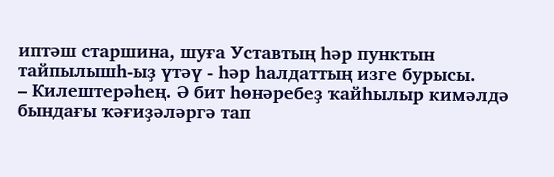иптәш старшина, шуға Уставтың һәр пунктын тайпылышһ-ыҙ үтәү - һәр һалдаттың изге бурысы.
– Килештерәһең. Ә бит һөнәребеҙ ҡайһылыр кимәлдә бындағы ҡәғиҙәләргә тап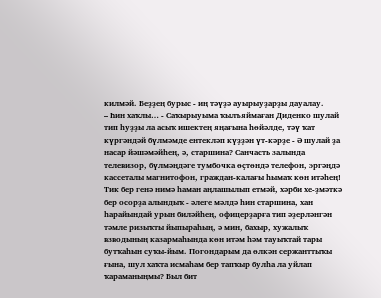килмәй. Беҙҙең бурыс - иң тәүҙә ауырыуҙарҙы дауалау.
– Һин хаҡлы… - Саҡырыуыма ҡылъяймаған Диденко шулай тип һуҙҙы ла асыҡ ишектең яңағына һөйәлде, тәү ҡат күргәндәй бүлмәмде ентекләп күҙҙән үт-кәрҙе - Ә шулай ҙа насар йәшәмәйһең, ә, старшина? Санчасть залында телевизор, бүлмәңдәге тумбочка өҫтөндә телефон, эргәңдә кассеталы магнитофон, граждан-калағы һымаҡ көн итәһең! Тик бер генә нимә һаман аңлашылып етмәй, хәрби хе-ҙмәткә бер осорҙа алындыҡ - әлеге мәлдә һин старшина, хан һарайындай урын биләйһең, офицерҙарға тип әҙерләнгән тәмле ризыҡты йыпыраһың, ә мин, бахыр, хужалыҡ взводының казармаһында көн итәм һәм тауыҡтай тары бутҡаһын суҡы-йым. Погондарым да өлкән сержанттыҡы ғына, шул хаҡта исмаһам бер тапҡыр булһа ла уйлап ҡараманыңмы? Был бит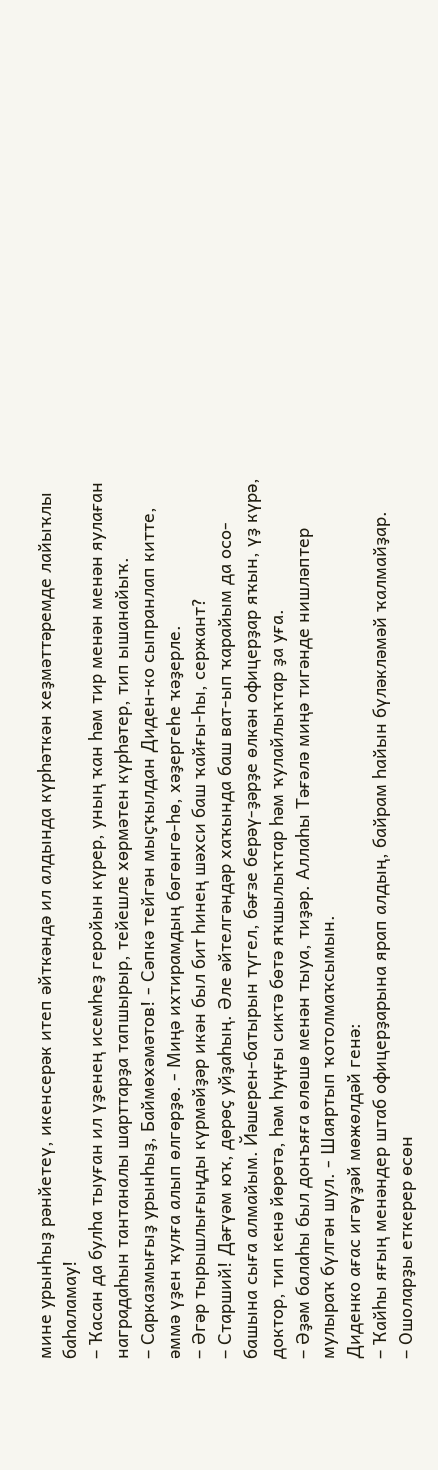мине урынһыҙ рәнйетеү, икенсерәк итеп әйткәндә ил алдында күрһәткән хеҙмәттәремде лайыҡлы баһаламау!
– Ҡасан да булһа тыуған ил үҙенең исемһеҙ геройын күрер, уның ҡан һәм тир менән менән яулаған наградаһын тантаналы шарттарҙа тапшырыр, тейешле хөрмәтен күрһәтер, тип ышанайыҡ.
– Сарказмығыҙ урынһыҙ, Баймөхәмәтов! - Сәпкә тейгән мыҫҡылдан Диден-ко сыпранлап китте, әммә үҙен ҡулға алып өлгөрҙө. - Миңә ихтирамдың бөгөнгө-һө, хәҙергеһе ҡәҙерле.
– Әгәр тырышлығыңды күрмәйҙәр икән был бит һинең шәхси баш ҡайғы-һы, сержант?
– Старший! Дәғүәм юҡ, дөрөҫ уйҙаһың. Әле әйтелгәндәр хаҡында баш ват-ып ҡарайым да осо-башына сыға алмайым. Йәшерен-батырын түгел, бәғзе берәү-ҙәрҙе өлкән офицерҙар яҡын, үҙ күрә, доктор, тип кенә йөрөтә, һәм һуңғы сиктә бөтә яҡшылыҡтар һәм ҡулайлыҡтар ҙа уға.
– Әҙәм балаһы был донъяға өлөшө менән тыуа, тиҙәр. Аллаһы Тәғәлә миңә тигәнде нишләптер мулыраҡ бүлгән шул. - Шаяртып ҡотолмаҡсымын.
Диденко ағас игәүҙәй мөжөлдәй генә:
– Ҡайһы яғың менәндер штаб офицерҙарына ярап алдың, байрам һайын бүләкләмәй ҡалмайҙар.
– Ошоларҙы еткерер өсөн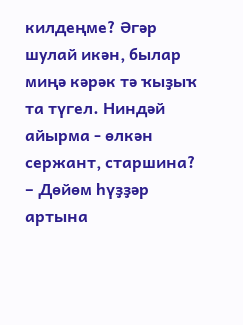килдеңме? Әгәр шулай икән, былар миңә кәрәк тә ҡыҙыҡ та түгел. Ниндәй айырма - өлкән сержант, старшина?
– Дөйөм һүҙҙәр артына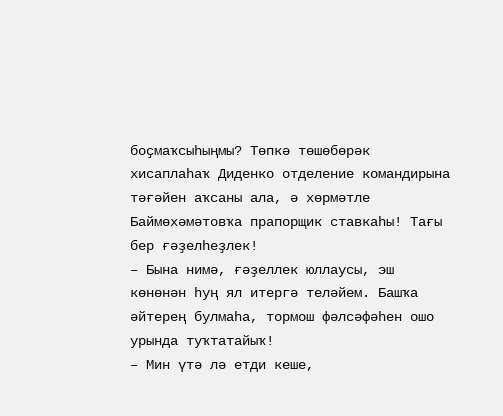боҫмаҡсыһыңмы? Төпкә төшөбөрәк хисаплаһаҡ Диденко отделение командирына тәғәйен аҡсаны ала, ә хөрмәтле Баймөхәмәтовҡа прапорщик ставкаһы! Тағы бер ғәҙелһеҙлек!
– Бына нимә, ғәҙеллек юллаусы, эш көнөнән һуң ял итергә теләйем. Башҡа әйтерең булмаһа, тормош фәлсәфәһен ошо урында туҡтатайыҡ!
– Мин үтә лә етди кеше,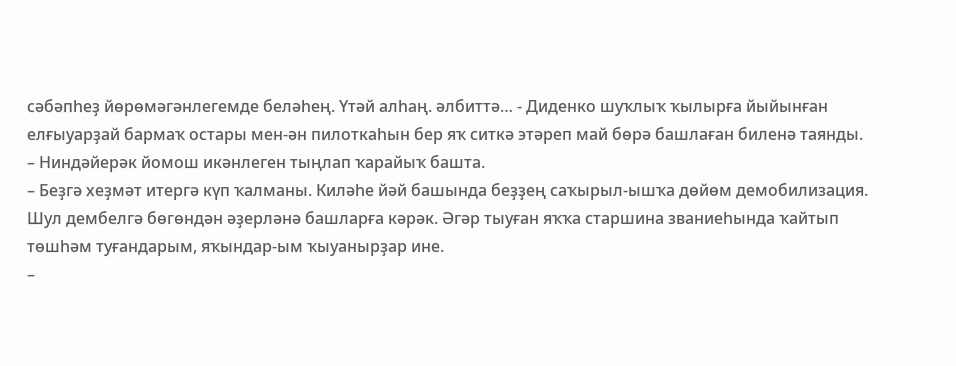сәбәпһеҙ йөрөмәгәнлегемде беләһең. Үтәй алһаң. әлбиттә… - Диденко шуҡлыҡ ҡылырға йыйынған елғыуарҙай бармаҡ остары мен-ән пилоткаһын бер яҡ ситкә этәреп май бөрә башлаған биленә таянды.
– Ниндәйерәк йомош икәнлеген тыңлап ҡарайыҡ башта.
– Беҙгә хеҙмәт итергә күп ҡалманы. Киләһе йәй башында беҙҙең саҡырыл-ышҡа дөйөм демобилизация. Шул дембелгә бөгөндән әҙерләнә башларға кәрәк. Әгәр тыуған яҡҡа старшина званиеһында ҡайтып төшһәм туғандарым, яҡындар-ым ҡыуанырҙар ине.
–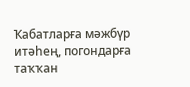Ҡабатларға мәжбүр итәһең, погондарға таҡҡан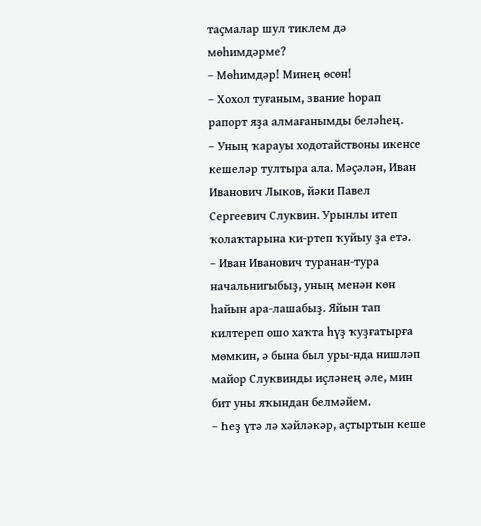таҫмалар шул тиклем дә мөһимдәрме?
– Мөһимдәр! Минең өсөн!
– Хохол туғаным, звание һорап рапорт яҙа алмағанымды беләһең.
– Уның ҡарауы ходотайствоны икенсе кешеләр тултыра ала. Мәҫәлән, Иван Иванович Лыков, йәки Павел Сергеевич Слуквин. Урынлы итеп ҡолаҡтарына ки-ртеп ҡуйыу ҙа етә.
– Иван Иванович туранан-тура начальнигыбыҙ, уның менән көн һайын ара-лашабыҙ. Яйын тап килтереп ошо хаҡта һүҙ ҡуҙғатырға мөмкин, ә бына был уры-нда нишләп майор Слуквинды иҫләнең әле, мин бит уны яҡындан белмәйем.
– Һеҙ үтә лә хәйләкәр, аҫтыртын кеше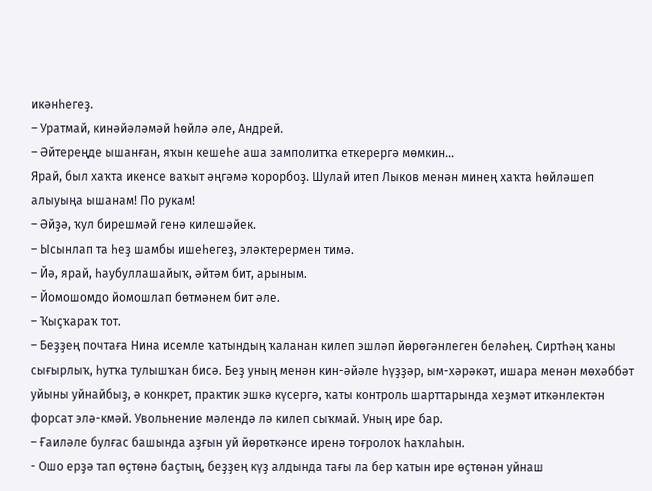икәнһегеҙ.
– Уратмай, кинәйәләмәй һөйлә әле, Андрей.
– Әйтереңде ышанған, яҡын кешеһе аша замполитҡа еткерергә мөмкин...
Ярай, был хаҡта икенсе ваҡыт әңгәмә ҡорорбоҙ. Шулай итеп Лыков менән минең хаҡта һөйләшеп алыуыңа ышанам! По рукам!
– Әйҙә, ҡул бирешмәй генә килешәйек.
– Ысынлап та һеҙ шамбы ишеһегеҙ, эләктерермен тимә.
– Йә, ярай, һаубуллашайыҡ, әйтәм бит, арыным.
– Йомошомдо йомошлап бөтмәнем бит әле.
– Ҡыҫҡараҡ тот.
– Беҙҙең почтаға Нина исемле ҡатындың ҡаланан килеп эшләп йөрөгәнлеген беләһең. Сиртһәң ҡаны сығырлыҡ, һутҡа тулышҡан бисә. Беҙ уның менән кин-әйәле һүҙҙәр, ым-хәрәкәт, ишара менән мөхәббәт уйыны уйнайбыҙ, ә конкрет, практик эшкә күсергә, ҡаты контроль шарттарында хеҙмәт иткәнлектән форсат элә-кмәй. Увольнение мәлендә лә килеп сыҡмай. Уның ире бар.
– Ғаиләле булғас башында аҙғын уй йөрөткәнсе иренә тоғролоҡ һаҡлаһын.
- Ошо ерҙә тап өҫтөнә баҫтың, беҙҙең күҙ алдында тағы ла бер ҡатын ире өҫтөнән уйнаш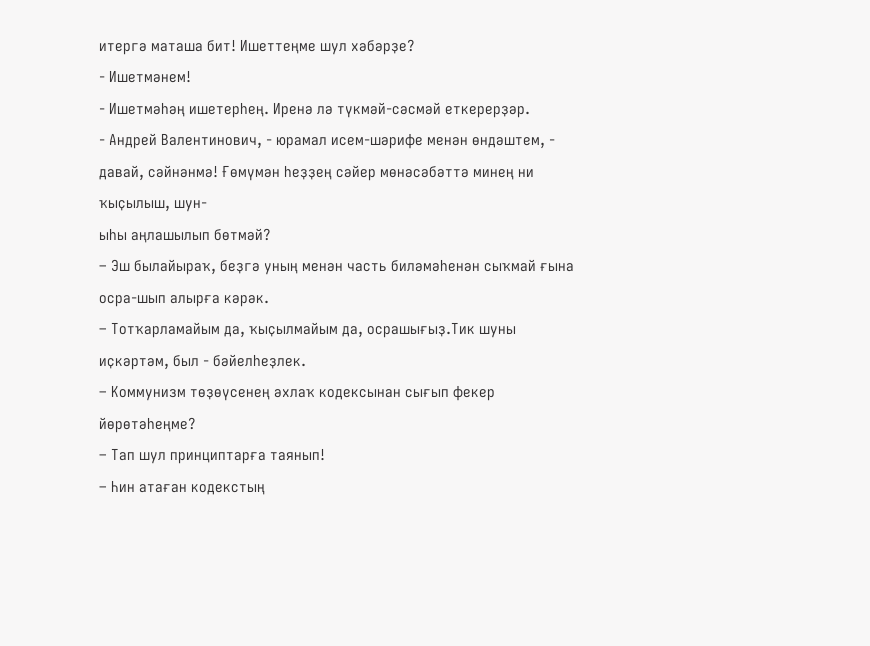итергә маташа бит! Ишеттеңме шул хәбәрҙе?
- Ишетмәнем!
- Ишетмәһәң ишетерһең. Иренә лә түкмәй-сәсмәй еткерерҙәр.
- Андрей Валентинович, - юрамал исем-шәрифе менән өндәштем, - давай, сәйнәнмә! Ғөмүмән һеҙҙең сәйер мөнәсәбәттә минең ни ҡыҫылыш, шун-
ыһы аңлашылып бөтмәй?
– Эш былайыраҡ, беҙгә уның менән часть биләмәһенән сыҡмай ғына осра-шып алырға кәрәк.
– Тотҡарламайым да, ҡыҫылмайым да, осрашығыҙ.Тик шуны иҫкәртәм, был - бәйелһеҙлек.
– Коммунизм төҙөүсенең әхлаҡ кодексынан сығып фекер йөрөтәһеңме?
– Тап шул принциптарға таянып!
– Һин атаған кодекстың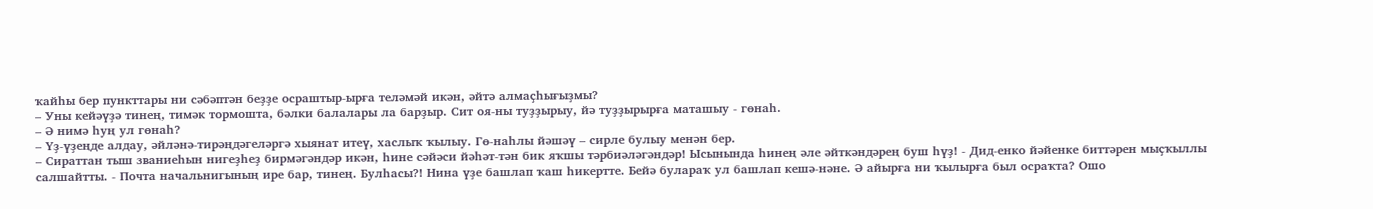ҡайһы бер пункттары ни сәбәптән беҙҙе осраштыр-ырға теләмәй икән, әйтә алмаҫһығыҙмы?
– Уны кейәүҙә тинең, тимәк тормошта, бәлки балалары ла барҙыр. Сит оя-ны туҙҙырыу, йә туҙҙырырға маташыу - гөнаһ.
– Ә нимә һуң ул гөнаһ?
– Үҙ-үҙеңде алдау, әйләнә-тирәңдәгеләргә хыянат итеү, хаслыҡ ҡылыу. Гө-наһлы йәшәү – сирле булыу менән бер.
– Сираттан тыш званиеһын нигеҙһеҙ бирмәгәндәр икән, һине сәйәси йәһәт-тән бик яҡшы тәрбиәләгәндәр! Ысынында һинең әле әйткәндәрең буш һүҙ! - Дид-енко йәйенке биттәрен мыҫҡыллы салшайтты. - Почта начальнигының ире бар, тинең. Булһасы?! Нина үҙе башлап ҡаш һикертте. Бейә булараҡ ул башлап кешә-нәне. Ә айырға ни ҡылырға был осраҡта? Ошо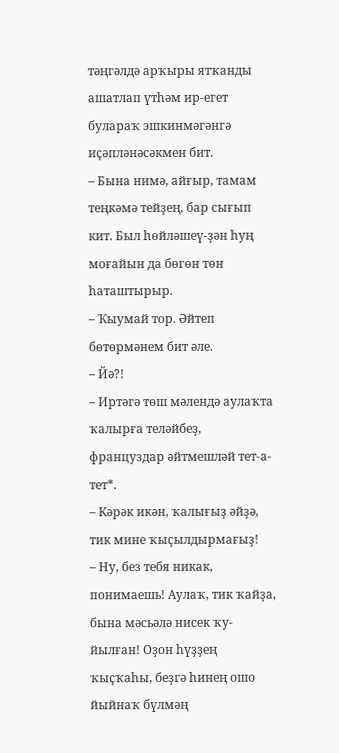тәңгәлдә арҡыры ятҡанды ашатлап үтһәм ир-егет булараҡ эшкинмәгәнгә иҫәпләнәсәкмен бит.
– Бына нимә, айғыр, тамам теңкәмә тейҙең, бар сығып кит. Был һөйләшеү-ҙән һуң моғайын да бөгөн төн һаташтырыр.
– Ҡыумай тор. Әйтеп бөтөрмәнем бит әле.
– Йә?!
– Иртәгә төш мәлендә аулаҡта ҡалырға теләйбеҙ, француздар әйтмешләй тет-а-тет*.
– Кәрәк икән, ҡалығыҙ әйҙә, тик мине ҡыҫылдырмағыҙ!
– Ну, без тебя никак, понимаешь! Аулаҡ, тик ҡайҙа, бына мәсьәлә нисек ҡу-йылған! Оҙон һүҙҙең ҡыҫҡаһы, беҙгә һинең ошо йыйнаҡ бүлмәң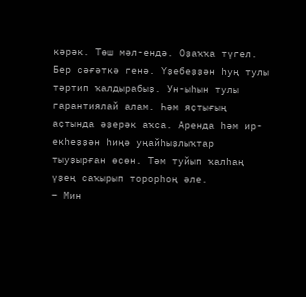кәрәк. Төш мәл-ендә. Оҙаҡҡа түгел. Бер сәғәткә генә. Үҙебеҙҙән һуң тулы тәртип ҡалдырабыҙ. Ун-ыһын тулы гарантиялай алам. Һәм яҫтығың аҫтында әҙерәк аҡса. Аренда һәм ир-екһеҙҙән һиңә уңайһыҙлыҡтар тыуҙырған өсөн. Тәм туйып ҡалһаң үҙең саҡырып торорһоң әле.
– Мин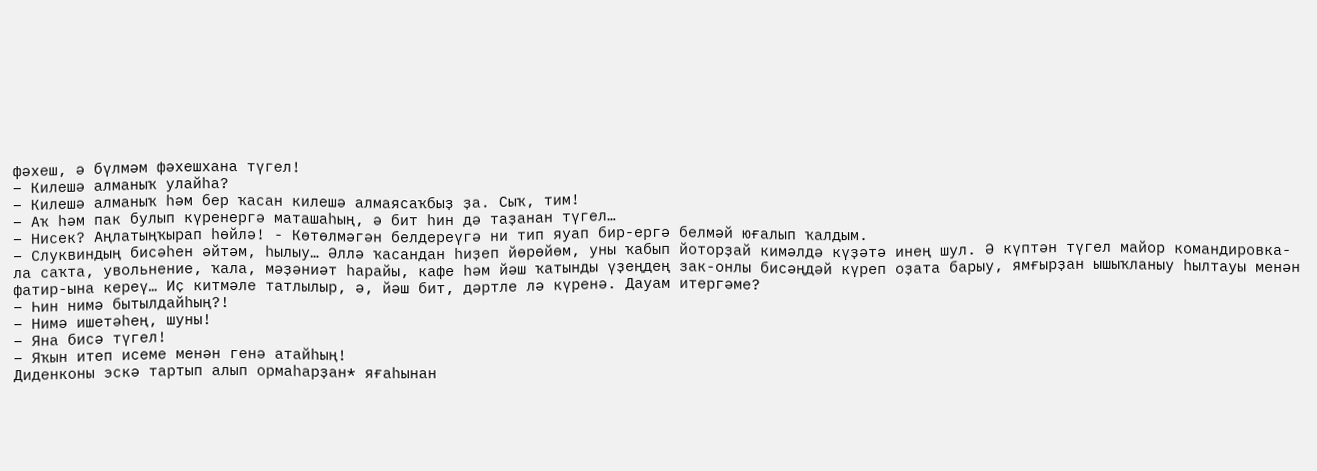фәхеш, ә бүлмәм фәхешхана түгел!
– Килешә алманыҡ улайһа?
– Килешә алманыҡ һәм бер ҡасан килешә алмаясаҡбыҙ ҙа. Сыҡ, тим!
– Аҡ һәм пак булып күренергә маташаһың, ә бит һин дә таҙанан түгел…
– Нисек? Аңлатыңҡырап һөйлә! - Көтөлмәгән белдереүгә ни тип яуап бир-ергә белмәй юғалып ҡалдым.
– Слуквиндың бисәһен әйтәм, һылыу… Әллә ҡасандан һиҙеп йөрөйөм, уны ҡабып йоторҙай кимәлдә күҙәтә инең шул. Ә күптән түгел майор командировка-ла саҡта, увольнение, ҡала, мәҙәниәт һарайы, кафе һәм йәш ҡатынды үҙеңдең зак-онлы бисәңдәй күреп оҙата барыу, ямғырҙан ышыҡланыу һылтауы менән фатир-ына кереү… Иҫ китмәле татлылыр, ә, йәш бит, дәртле лә күренә. Дауам итергәме?
– Һин нимә бытылдайһың?!
– Нимә ишетәһең, шуны!
– Яна бисә түгел!
– Яҡын итеп исеме менән генә атайһың!
Диденконы эскә тартып алып ормаһарҙан* яғаһынан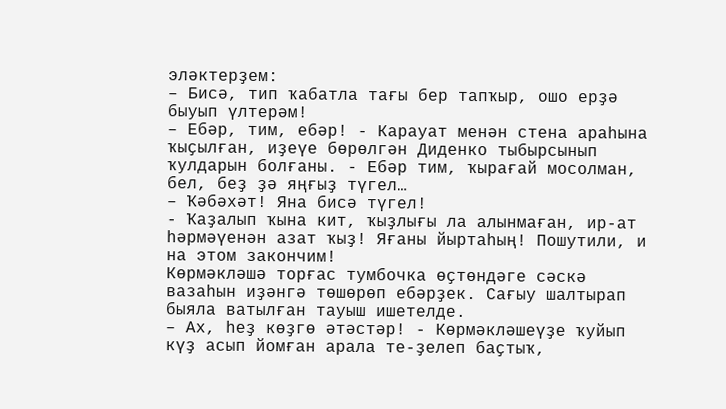эләктерҙем:
– Бисә, тип ҡабатла тағы бер тапҡыр, ошо ерҙә быуып үлтерәм!
– Ебәр, тим, ебәр! - Карауат менән стена араһына ҡыҫылған, иҙеүе бөрөлгән Диденко тыбырсынып ҡулдарын болғаны. - Ебәр тим, ҡырағай мосолман, бел, беҙ ҙә яңғыҙ түгел…
– Ҡәбәхәт! Яна бисә түгел!
- Ҡаҙалып ҡына кит, ҡыҙлығы ла алынмаған, ир-ат һәрмәүенән азат ҡыҙ! Яғаны йыртаһың! Пошутили, и на этом закончим!
Көрмәкләшә торғас тумбочка өҫтөндәге сәскә вазаһын иҙәнгә төшөрөп ебәрҙек. Сағыу шалтырап быяла ватылған тауыш ишетелде.
– Ах, һеҙ көҙгө әтәстәр! - Көрмәкләшеүҙе ҡуйып күҙ асып йомған арала те-ҙелеп баҫтыҡ,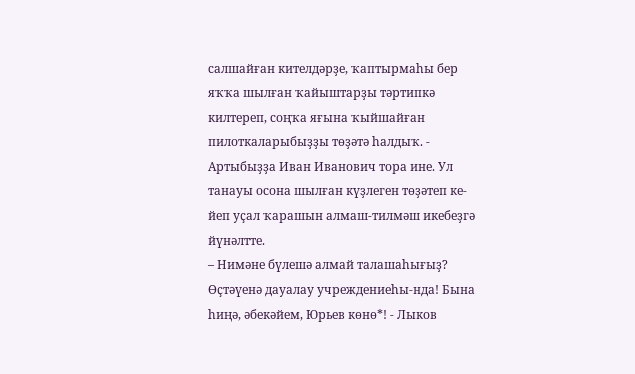салшайған кителдәрҙе, ҡаптырмаһы бер яҡҡа шылған ҡайыштарҙы тәртипкә килтереп, соңҡа яғына ҡыйшайған пилоткаларыбыҙҙы төҙәтә һалдыҡ. - Артыбыҙҙа Иван Иванович тора ине. Ул танауы осона шылған күҙлеген төҙәтеп ке-йеп уҫал ҡарашын алмаш-тилмәш икебеҙгә йүнәлтте.
– Нимәне бүлешә алмай талашаһығыҙ? Өҫтәүенә дауалау учреждениеһы-нда! Бына һиңә, әбекәйем, Юрьев көнө*! - Лыков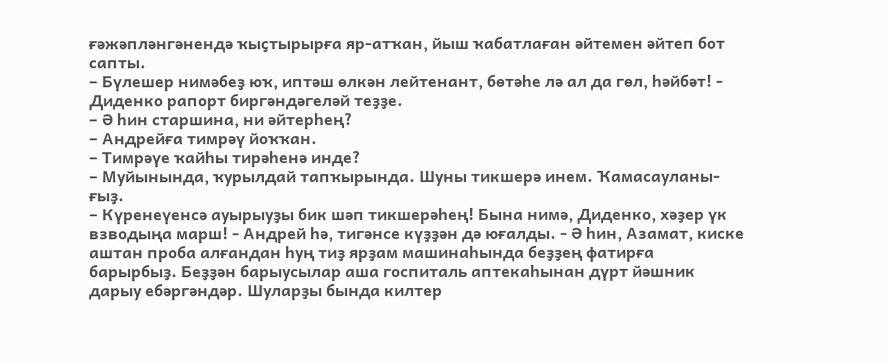ғәжәпләнгәнендә ҡыҫтырырға яр-атҡан, йыш ҡабатлаған әйтемен әйтеп бот сапты.
– Бүлешер нимәбеҙ юҡ, иптәш өлкән лейтенант, бөтәһе лә ал да гөл, һәйбәт! - Диденко рапорт биргәндәгеләй теҙҙе.
– Ә һин старшина, ни әйтерһең?
– Андрейға тимрәү йоҡҡан.
– Тимрәүе ҡайһы тирәһенә инде?
– Муйынында, ҡурылдай тапҡырында. Шуны тикшерә инем. Ҡамасауланы-ғыҙ.
– Күренеүенсә ауырыуҙы бик шәп тикшерәһең! Бына нимә, Диденко, хәҙер үк взводыңа марш! - Андрей һә, тигәнсе күҙҙән дә юғалды. - Ә һин, Азамат, киске аштан проба алғандан һуң тиҙ ярҙам машинаһында беҙҙең фатирға барырбыҙ. Беҙҙән барыусылар аша госпиталь аптекаһынан дүрт йәшник дарыу ебәргәндәр. Шуларҙы бында килтер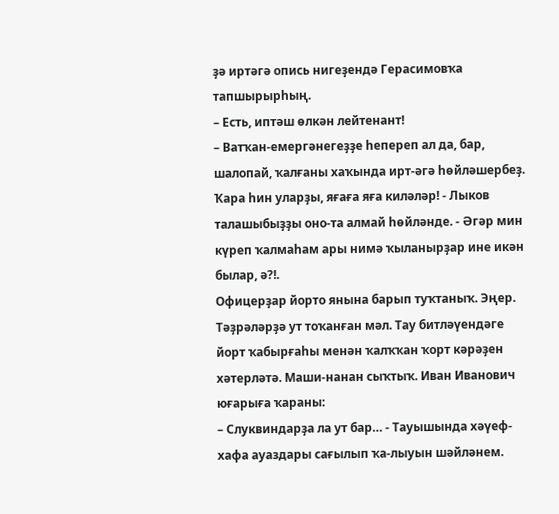ҙә иртәгә опись нигеҙендә Герасимовҡа тапшырырһың.
– Есть, иптәш өлкән лейтенант!
– Ватҡан-емергәнегеҙҙе һепереп ал да, бар, шалопай, ҡалғаны хаҡында ирт-әгә һөйләшербеҙ. Ҡара һин уларҙы, яғаға яға киләләр! - Лыков талашыбыҙҙы оно-та алмай һөйләнде. - Әгәр мин күреп ҡалмаһам ары нимә ҡыланырҙар ине икән былар, ә?!.
Офицерҙар йорто янына барып туҡтаныҡ. Эңер. Тәҙрәләрҙә ут тоҡанған мәл. Тау битләүендәге йорт ҡабырғаһы менән ҡалҡҡан ҡорт кәрәҙен хәтерләтә. Маши-нанан сыҡтыҡ. Иван Иванович юғарыға ҡараны:
– Слуквиндарҙа ла ут бар… - Тауышында хәүеф-хафа ауаздары сағылып ҡа-лыуын шәйләнем.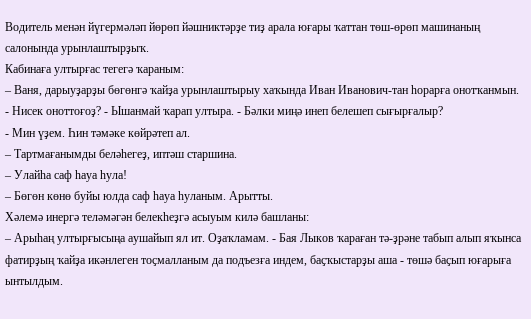Водитель менән йүгермәләп йөрөп йәшниктәрҙе тиҙ арала юғары ҡаттан төш-өрөп машинаның салонында урынлаштырҙыҡ.
Кабинаға ултырғас тегегә ҡараным:
– Ваня, дарыуҙарҙы бөгөнгә ҡайҙа урынлаштырыу хаҡында Иван Иванович-тан һорарға онотҡанмын.
- Нисек оноттоғоҙ? - Ышанмай ҡарап ултыра. - Бәлки миңә инеп белешеп сығырғалыр?
- Мин үҙем. Һин тәмәке көйрәтеп ал.
– Тартмағанымды беләһегеҙ, иптәш старшина.
– Улайһа саф һауа һула!
– Бөгөн көнө буйы юлда саф һауа һуланым. Арытты.
Хәлемә инергә теләмәгән белекһеҙгә асыуым килә башланы:
– Арыһаң ултырғысыңа аушайып ял ит. Оҙаҡламам. - Бая Лыков ҡараған тә-ҙрәне табып алып яҡынса фатирҙың ҡайҙа икәнлеген тоҫмалланым да подъезға индем, баҫҡыстарҙы аша - төшә баҫып юғарыға ынтылдым.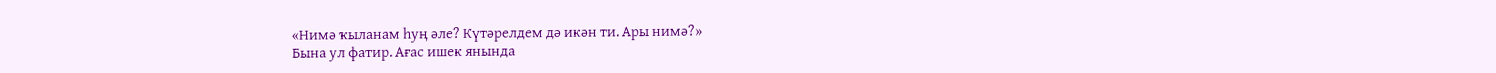«Нимә ҡыланам һуң әле? Күтәрелдем дә икән ти. Ары нимә?»
Бына ул фатир. Ағас ишек янында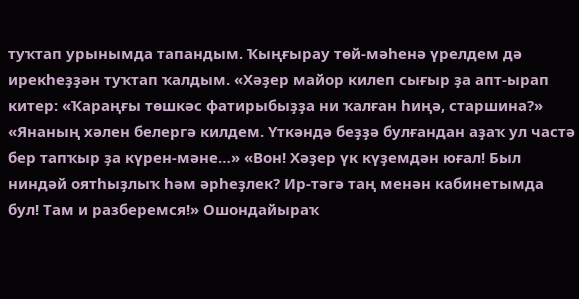туҡтап урынымда тапандым. Ҡыңғырау төй-мәһенә үрелдем дә ирекһеҙҙән туҡтап ҡалдым. «Хәҙер майор килеп сығыр ҙа апт-ырап китер: «Ҡараңғы төшкәс фатирыбыҙҙа ни ҡалған һиңә, старшина?» «Янаның хәлен белергә килдем. Үткәндә беҙҙә булғандан аҙаҡ ул частә бер тапҡыр ҙа күрен-мәне…» «Вон! Хәҙер үк күҙемдән юғал! Был ниндәй оятһыҙлыҡ һәм әрһеҙлек? Ир-тәгә таң менән кабинетымда бул! Там и разберемся!» Ошондайыраҡ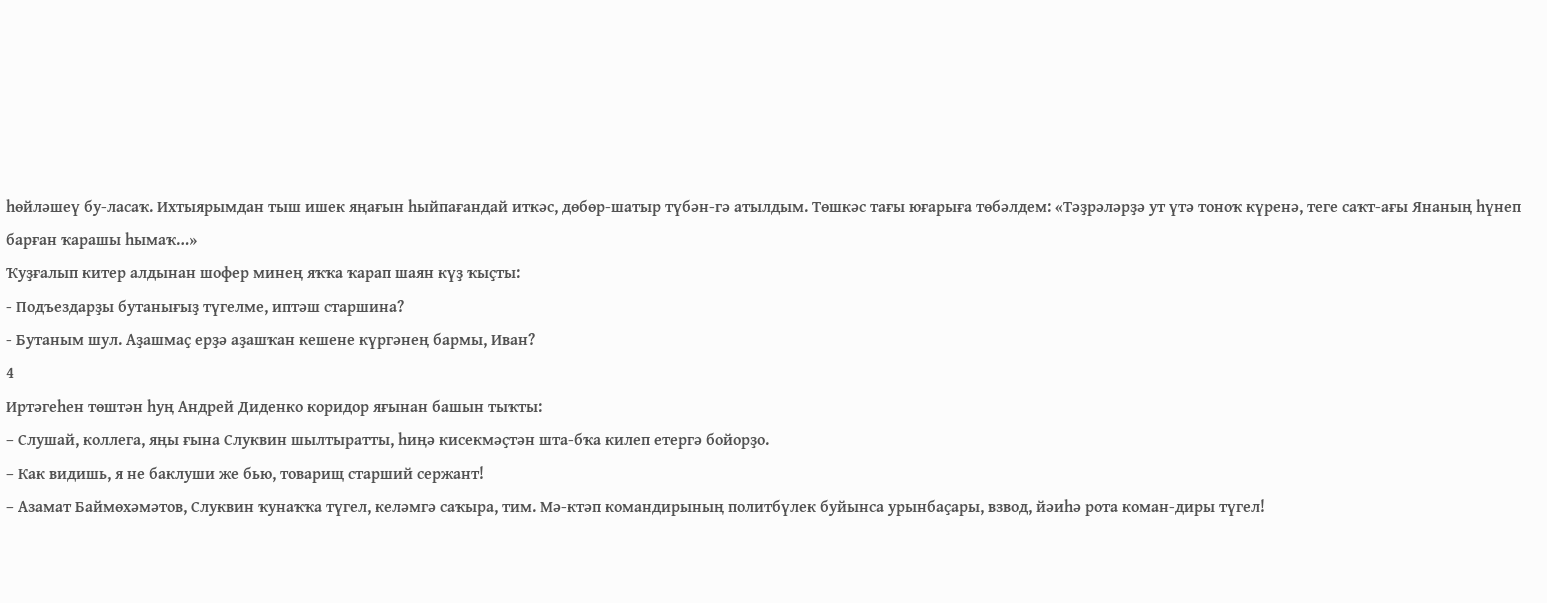һөйләшеү бу-ласаҡ. Ихтыярымдан тыш ишек яңағын һыйпағандай иткәс, дөбөр-шатыр түбән-гә атылдым. Төшкәс тағы юғарыға төбәлдем: «Тәҙрәләрҙә ут үтә тоноҡ күренә, теге саҡт-ағы Янаның һүнеп барған ҡарашы һымаҡ…»
Ҡуҙғалып китер алдынан шофер минең яҡҡа ҡарап шаян күҙ ҡыҫты:
- Подъездарҙы бутанығыҙ түгелме, иптәш старшина?
- Бутаным шул. Аҙашмаҫ ерҙә аҙашҡан кешене күргәнең бармы, Иван?
4
Иртәгеһен төштән һуң Андрей Диденко коридор яғынан башын тыҡты:
– Слушай, коллега, яңы ғына Слуквин шылтыратты, һиңә кисекмәҫтән шта-бҡа килеп етергә бойорҙо.
– Как видишь, я не баклуши же бью, товарищ старший сержант!
– Азамат Баймөхәмәтов, Слуквин ҡунаҡҡа түгел, келәмгә саҡыра, тим. Мә-ктәп командирының политбүлек буйынса урынбаҫары, взвод, йәиһә рота коман-диры түгел!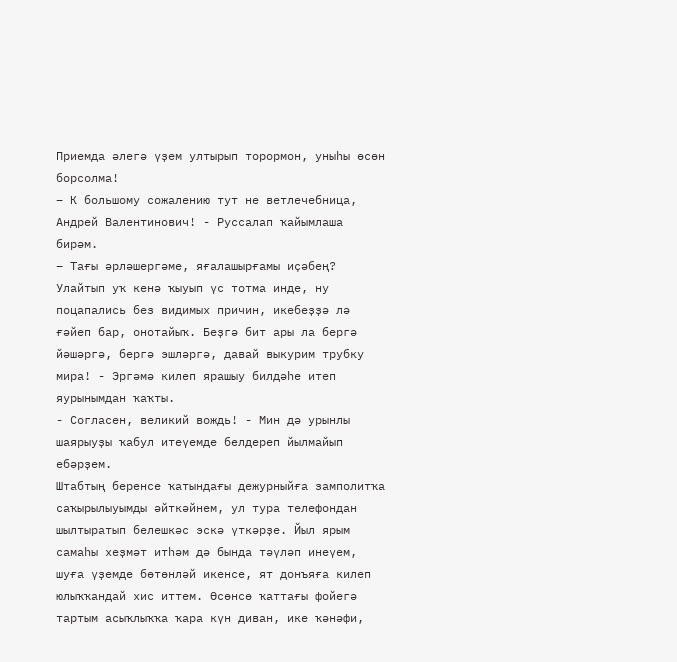Приемда әлегә үҙем ултырып торормон, уныһы өсөн борсолма!
– К большому сожалению тут не ветлечебница, Андрей Валентинович! - Руссалап ҡайымлаша бирәм.
– Тағы әрләшергәме, яғалашырғамы иҫәбең? Улайтып уҡ кенә ҡыуып үс тотма инде, ну поцапались без видимых причин, икебеҙҙә лә ғәйеп бар, онотайыҡ. Беҙгә бит ары ла бергә йәшәргә, бергә эшләргә, давай выкурим трубку мира! - Эргәмә килеп ярашыу билдәһе итеп яурынымдан ҡаҡты.
- Согласен, великий вождь! - Мин дә урынлы шаярыуҙы ҡабул итеүемде белдереп йылмайып ебәрҙем.
Штабтың беренсе ҡатындағы дежурныйға замполитҡа саҡырылыуымды әйткәйнем, ул тура телефондан шылтыратып белешкәс эскә үткәрҙе. Йыл ярым самаһы хеҙмәт итһәм дә бында тәүләп инеүем, шуға үҙемде бөтөнләй икенсе, ят донъяға килеп юлыҡҡандай хис иттем. Өсөнсө ҡаттағы фойегә тартым асыҡлыҡҡа ҡара күн диван, ике ҡәнәфи,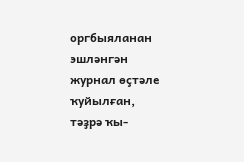оргбыяланан эшләнгән журнал өҫтәле ҡуйылған, тәҙрә ҡы-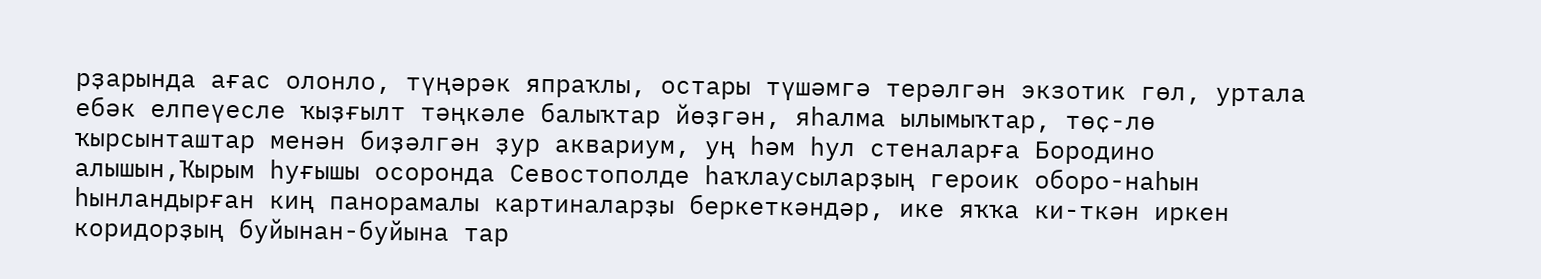рҙарында ағас олонло, түңәрәк япраҡлы, остары түшәмгә терәлгән экзотик гөл, уртала ебәк елпеүесле ҡыҙғылт тәңкәле балыҡтар йөҙгән, яһалма ылымыҡтар, төҫ-лө ҡырсынташтар менән биҙәлгән ҙур аквариум, уң һәм һул стеналарға Бородино алышын,Ҡырым һуғышы осоронда Севостополде һаҡлаусыларҙың героик оборо-наһын һынландырған киң панорамалы картиналарҙы беркеткәндәр, ике яҡҡа ки-ткән иркен коридорҙың буйынан-буйына тар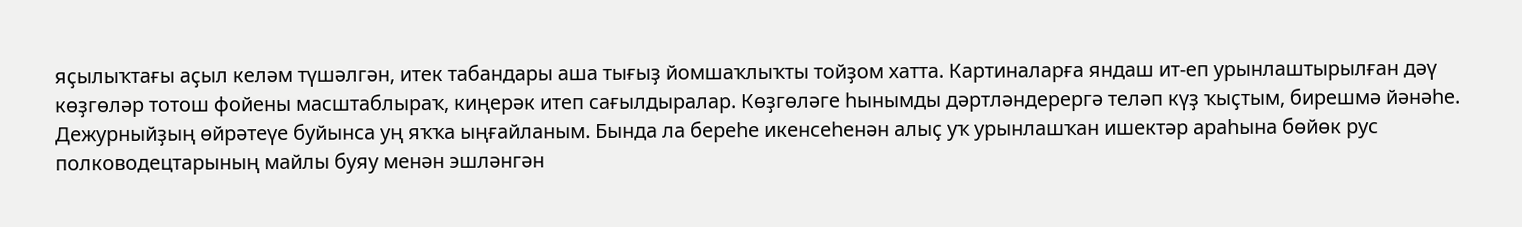яҫылыҡтағы аҫыл келәм түшәлгән, итек табандары аша тығыҙ йомшаҡлыҡты тойҙом хатта. Картиналарға яндаш ит-еп урынлаштырылған дәү көҙгөләр тотош фойены масштаблыраҡ, киңерәк итеп сағылдыралар. Көҙгөләге һынымды дәртләндерергә теләп күҙ ҡыҫтым, бирешмә йәнәһе. Дежурныйҙың өйрәтеүе буйынса уң яҡҡа ыңғайланым. Бында ла береһе икенсеһенән алыҫ уҡ урынлашҡан ишектәр араһына бөйөк рус полководецтарының майлы буяу менән эшләнгән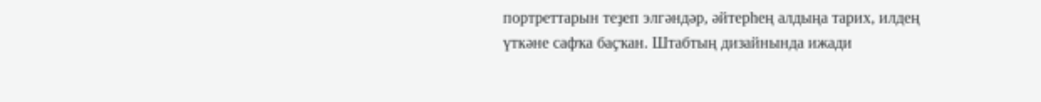портреттарын теҙеп элгәндәр, әйтерһең алдыңа тарих, илдең үткәне сафҡа баҫҡан. Штабтың дизайнында ижади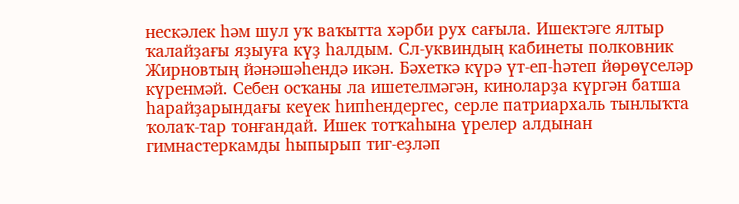нескәлек һәм шул уҡ ваҡытта хәрби рух сағыла. Ишектәге ялтыр ҡалайҙағы яҙыуға күҙ һалдым. Сл-уквиндың кабинеты полковник Жирновтың йәнәшәһендә икән. Бәхеткә күрә үт-еп-һәтеп йөрөүселәр күренмәй. Себен осҡаны ла ишетелмәгән, киноларҙа күргән батша һарайҙарындағы кеүек һипһендергес, серле патриархаль тынлыҡта ҡолаҡ-тар тонғандай. Ишек тотҡаһына үрелер алдынан гимнастеркамды һыпырып тиг-еҙләп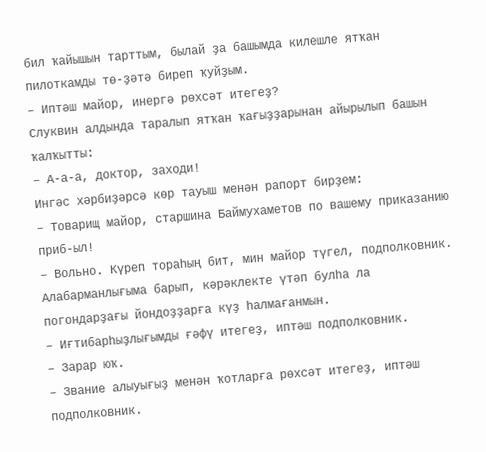бил ҡайышын тарттым, былай ҙа башымда килешле ятҡан пилоткамды тө-ҙәтә биреп ҡуйҙым.
– Иптәш майор, инергә рөхсәт итегеҙ?
Слуквин алдында таралып ятҡан ҡағыҙҙарынан айырылып башын ҡалҡытты:
– А-а-а, доктор, заходи!
Ингәс хәрбиҙәрсә көр тауыш менән рапорт бирҙем:
– Товарищ майор, старшина Баймухаметов по вашему приказанию приб-ыл!
– Вольно. Күреп тораһың бит, мин майор түгел, подполковник.
Алабарманлығыма барып, кәрәклекте үтәп булһа ла погондарҙағы йондоҙҙарға күҙ һалмағанмын.
– Иғтибарһыҙлығымды ғәфү итегеҙ, иптәш подполковник.
– Зарар юҡ.
– Звание алыуығыҙ менән ҡотларға рөхсәт итегеҙ, иптәш подполковник.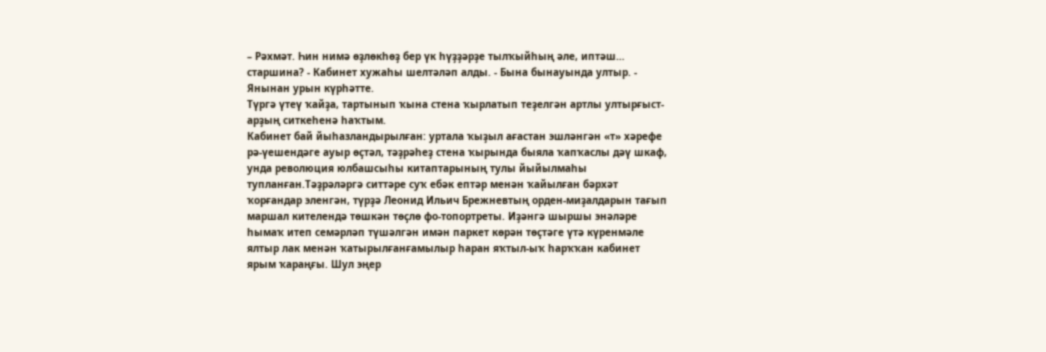– Рәхмәт. Һин нимә өҙлөкһөҙ бер үк һүҙҙәрҙе тылҡыйһың әле, иптәш… старшина? - Кабинет хужаһы шелтәләп алды. - Бына бынауында ултыр. - Янынан урын күрһәтте.
Түргә үтеү ҡайҙа, тартынып ҡына стена ҡырлатып теҙелгән артлы ултырғыст-арҙың ситкеһенә һаҡтым.
Кабинет бай йыһазландырылған: уртала ҡыҙыл ағастан эшләнгән «т» хәрефе рә-үешендәге ауыр өҫтәл, тәҙрәһеҙ стена ҡырында быяла ҡапҡаслы дәү шкаф, унда революция юлбашсыһы китаптарының тулы йыйылмаһы тупланған.Тәҙрәләргә ситтәре суҡ ебәк ептәр менән ҡайылған бәрхәт ҡорғандар эленгән, түрҙә Леонид Ильич Брежневтың орден-миҙалдарын тағып маршал кителендә төшкән төҫлө фо-топортреты. Иҙәнгә шыршы энәләре һымаҡ итеп семәрләп түшәлгән имән паркет көрән төҫтәге үтә күренмәле ялтыр лак менән ҡатырылғанғамылыр һаран яҡтыл-ыҡ һарҡҡан кабинет ярым ҡараңғы. Шул эңер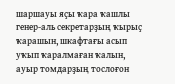шаршауы яҫы ҡара ҡашлы генер-аль секретарҙың ҡырыҫ ҡарашын, шкафтағы асып уҡып ҡаралмаған ҡалын, ауыр томдарҙың тослоғон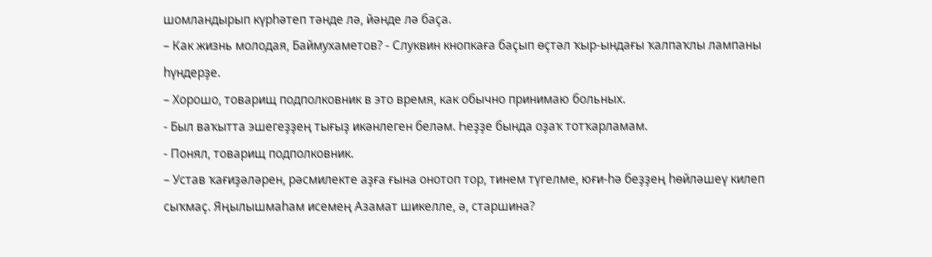шомландырып күрһәтеп тәнде лә, йәнде лә баҫа.
– Как жизнь молодая, Баймухаметов? - Слуквин кнопкаға баҫып өҫтәл ҡыр-ындағы ҡалпаҡлы лампаны һүндерҙе.
– Хорошо, товарищ подполковник в это время, как обычно принимаю больных.
- Был ваҡытта эшегеҙҙең тығыҙ икәнлеген беләм. Һеҙҙе бында оҙаҡ тотҡарламам.
- Понял, товарищ подполковник.
– Устав ҡағиҙәләрен, рәсмилекте аҙға ғына онотоп тор, тинем түгелме, юғи-һә беҙҙең һөйләшеү килеп сыҡмаҫ. Яңылышмаһам исемең Азамат шикелле, ә, старшина?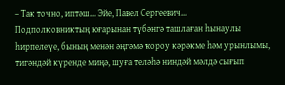– Так точно, иптәш… Эйе, Павел Сергеевич…
Подполковниктың юғарынан түбәнгә ташлаған һынаулы һирпелеүе, бының менән әңгәмә ҡороу кәрәкме һәм урынлымы, тигәндәй күренде миңә, шуға теләһә ниндәй мәлдә сығып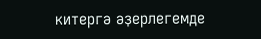китергә әҙерлегемде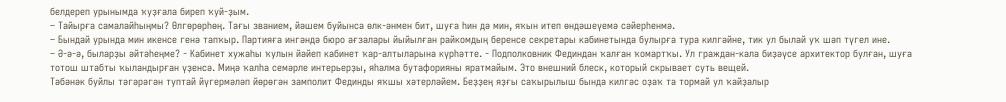белдереп урынымда ҡуҙғала биреп ҡуй-ҙым.
– Тайырға самалайһыңмы? Өлгөрөрһөң. Тағы званием, йәшем буйынса өлк-әнмен бит, шуға һин дә мин, яҡын итеп өндәшеүемә сәйерһенмә.
– Бындай урында мин икенсе генә тапҡыр. Партияға ингәндә бюро ағзалары йыйылған райкомдың беренсе секретары кабинетында булырға тура килгәйне, тик ул былай уҡ шәп түгел ине.
– Ә-ә-ә, быларҙы әйтәһеңме? - Кабинет хужаһы ҡулын йәйеп кабинет ҡар-алтыларына күрһәтте. - Подполковник Фединдан ҡалған ҡомартҡы. Ул граждан-кала биҙәүсе архитектор булған, шуға тотош штабты ҡыландырған үҙенсә. Миңә ҡалһа семәрле интерьерҙы, яһалма бутафорияны яратмайым. Это внешний блеск, который скрывает суть вещей.
Тәбәнәк буйлы тәгәрәгән туптай йүгермәләп йөрөгән замполит Фединды яҡшы хәтерләйем. Беҙҙең яҙғы саҡырылыш бында килгәс оҙаҡ та тормай ул ҡайҙалыр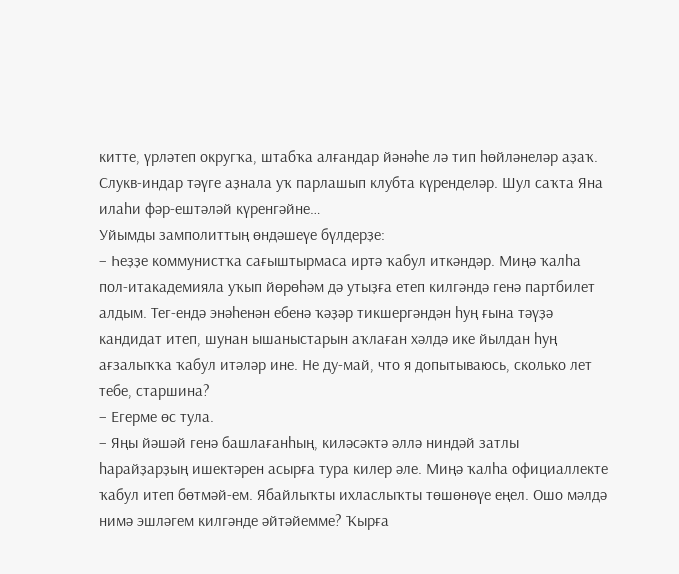китте, үрләтеп округҡа, штабҡа алғандар йәнәһе лә тип һөйләнеләр аҙаҡ. Слукв-индар тәүге аҙнала уҡ парлашып клубта күренделәр. Шул саҡта Яна илаһи фәр-ештәләй күренгәйне…
Уйымды замполиттың өндәшеүе бүлдерҙе:
– Һеҙҙе коммунистҡа сағыштырмаса иртә ҡабул иткәндәр. Миңә ҡалһа пол-итакадемияла уҡып йөрөһәм дә утыҙға етеп килгәндә генә партбилет алдым. Тег-ендә энәһенән ебенә ҡәҙәр тикшергәндән һуң ғына тәүҙә кандидат итеп, шунан ышаныстарын аҡлаған хәлдә ике йылдан һуң ағзалыҡҡа ҡабул итәләр ине. Не ду-май, что я допытываюсь, сколько лет тебе, старшина?
– Егерме өс тула.
– Яңы йәшәй генә башлағанһың, киләсәктә әллә ниндәй затлы һарайҙарҙың ишектәрен асырға тура килер әле. Миңә ҡалһа официаллекте ҡабул итеп бөтмәй-ем. Ябайлыҡты ихласлыҡты төшөнөүе еңел. Ошо мәлдә нимә эшләгем килгәнде әйтәйемме? Ҡырға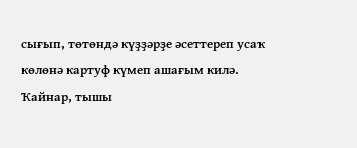сығып, төтөндә күҙҙәрҙе әсеттереп усаҡ көлөнә картуф күмеп ашағым килә. Ҡайнар, тышы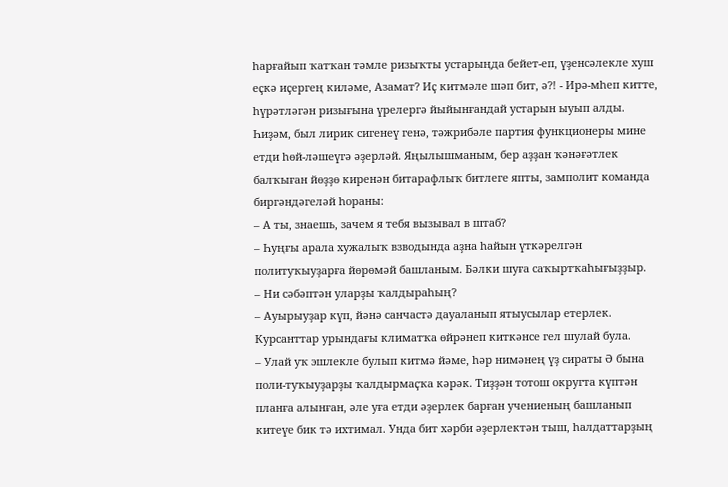һарғайып ҡатҡан тәмле ризыҡты устарыңда бейет-еп, үҙенсәлекле хуш еҫкә иҫергең киләме, Азамат? Иҫ китмәле шәп бит, ә?! - Ирә-мһеп китте, һүрәтләгән ризығына үрелергә йыйынғандай устарын ыуып алды. Һиҙәм, был лирик сигенеү генә, тәжрибәле партия функционеры мине етди һөй-ләшеүгә әҙерләй. Яңылышманым, бер аҙҙан ҡәнәғәтлек балҡыған йөҙҙө киренән битарафлыҡ битлеге япты, замполит команда биргәндәгеләй һораны:
– А ты, знаешь, зачем я тебя вызывал в штаб?
– Һуңғы арала хужалыҡ взводында аҙна һайын үткәрелгән политуҡыуҙарға йөрөмәй башланым. Бәлки шуға саҡыртҡаһығыҙҙыр.
– Ни сәбәптән уларҙы ҡалдыраһың?
– Ауырыуҙар күп, йәнә санчастә дауаланып ятыусылар етерлек. Курсанттар урындағы климатҡа өйрәнеп киткәнсе гел шулай була.
– Улай уҡ эшлекле булып китмә йәме, һәр нимәнең үҙ сираты Ә бына поли-туҡыуҙарҙы ҡалдырмаҫҡа кәрәк. Тиҙҙән тотош округта күптән планға алынған, әле уға етди әҙерлек барған учениеның башланып китеүе бик тә ихтимал. Унда бит хәрби әҙерлектән тыш, һалдаттарҙың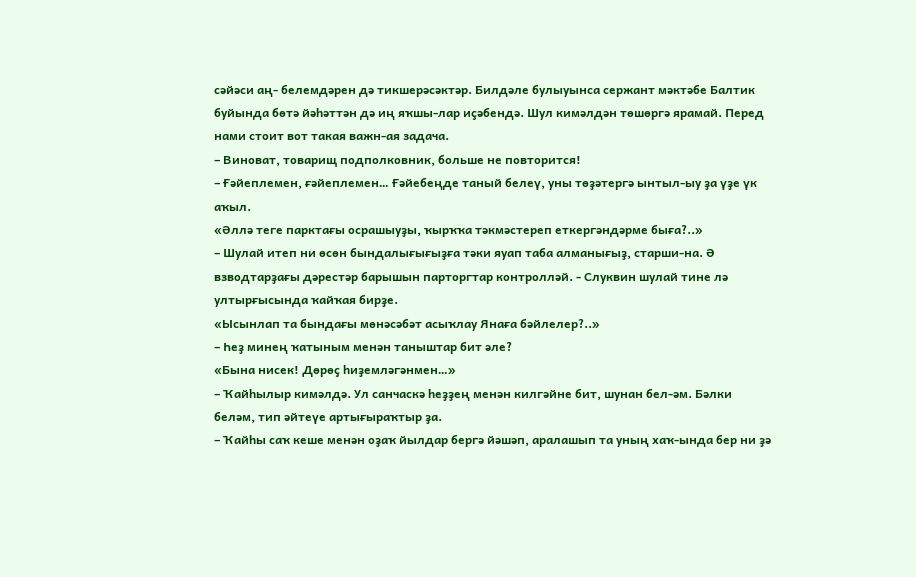сәйәси аң- белемдәрен дә тикшерәсәктәр. Билдәле булыуынса сержант мәктәбе Балтик буйында бөтә йәһәттән дә иң яҡшы-лар иҫәбендә. Шул кимәлдән төшөргә ярамай. Перед нами стоит вот такая важн-ая задача.
– Виноват, товарищ подполковник, больше не повторится!
– Ғәйеплемен, ғәйеплемен… Ғәйебеңде таный белеү, уны төҙәтергә ынтыл-ыу ҙа үҙе үк аҡыл.
«Әллә теге парктағы осрашыуҙы, ҡырҡҡа тәкмәстереп еткергәндәрме быға?..»
– Шулай итеп ни өсөн бындалығығыҙға тәки яуап таба алманығыҙ, старши-на. Ә взводтарҙағы дәрестәр барышын парторгтар контролләй. - Слуквин шулай тине лә ултырғысында ҡайҡая бирҙе.
«Ысынлап та бындағы мөнәсәбәт асыҡлау Янаға бәйлелер?..»
– Һеҙ минең ҡатыным менән таныштар бит әле?
«Бына нисек! Дөрөҫ һиҙемләгәнмен…»
– Ҡайһылыр кимәлдә. Ул санчаскә һеҙҙең менән килгәйне бит, шунан бел-әм. Бәлки беләм, тип әйтеүе артығыраҡтыр ҙа.
– Ҡайһы саҡ кеше менән оҙаҡ йылдар бергә йәшәп, аралашып та уның хаҡ-ында бер ни ҙә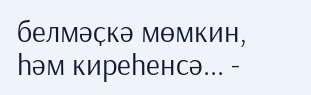белмәҫкә мөмкин, һәм киреһенсә... -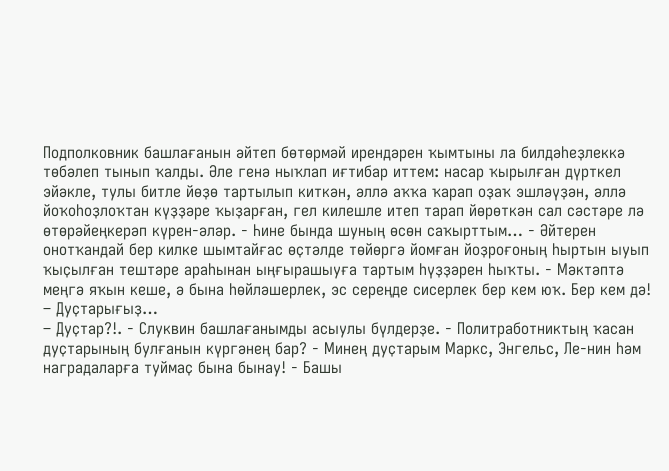Подполковник башлағанын әйтеп бөтөрмәй ирендәрен ҡымтыны ла билдәһеҙлеккә төбәлеп тынып ҡалды. Әле генә ныҡлап иғтибар иттем: насар ҡырылған дүрткел эйәкле, тулы битле йөҙө тартылып киткән, әллә аҡҡа ҡарап оҙаҡ эшләүҙән, әллә йоҡоһоҙлоҡтан күҙҙәре ҡыҙарған, гел килешле итеп тарап йөрөткән сал сәстәре лә өтөрәйеңкерәп күрен-әләр. - Һине бында шуның өсөн саҡырттым… - Әйтерен онотҡандай бер килке шымтайғас өҫтәлде төйөргә йомған йоҙроғоның һыртын ыуып ҡыҫылған тештәре араһынан ыңғырашыуға тартым һүҙҙәрен һыҡты. - Мәктәптә меңгә яҡын кеше, ә бына һөйләшерлек, эс сереңде сисерлек бер кем юҡ. Бер кем дә!
– Дуҫтарығыҙ…
– Дуҫтар?!. - Слуквин башлағанымды асыулы бүлдерҙе. - Политработниктың ҡасан дуҫтарының булғанын күргәнең бар? - Минең дуҫтарым Маркс, Энгельс, Ле-нин һәм наградаларға туймаҫ бына бынау! - Башы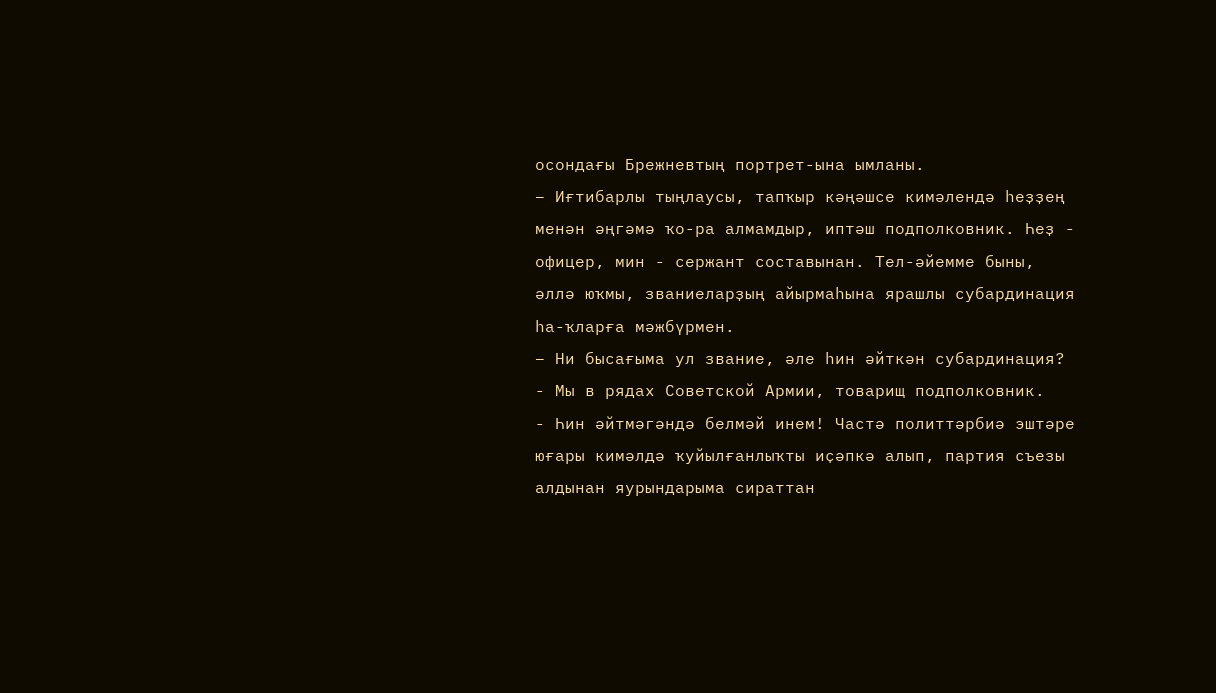осондағы Брежневтың портрет-ына ымланы.
– Иғтибарлы тыңлаусы, тапҡыр кәңәшсе кимәлендә һеҙҙең менән әңгәмә ҡо-ра алмамдыр, иптәш подполковник. Һеҙ - офицер, мин - сержант составынан. Тел-әйемме быны, әллә юҡмы, званиеларҙың айырмаһына ярашлы субардинация һа-ҡларға мәжбүрмен.
– Ни бысағыма ул звание, әле һин әйткән субардинация?
- Мы в рядах Советской Армии, товарищ подполковник.
- Һин әйтмәгәндә белмәй инем! Частә политтәрбиә эштәре юғары кимәлдә ҡуйылғанлыҡты иҫәпкә алып, партия съезы алдынан яурындарыма сираттан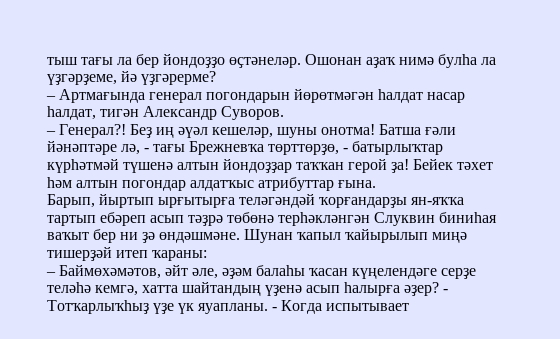тыш тағы ла бер йондоҙҙо өҫтәнеләр. Ошонан аҙаҡ нимә булһа ла үҙгәрҙеме, йә үҙгәрерме?
– Артмағында генерал погондарын йөрөтмәгән һалдат насар һалдат, тигән Александр Суворов.
– Генерал?! Беҙ иң әүәл кешеләр, шуны онотма! Батша ғәли йәнәптәре лә, - тағы Брежневҡа төрттөрҙө, - батырлыҡтар күрһәтмәй түшенә алтын йондоҙҙар таҡҡан герой ҙа! Бейек тәхет һәм алтын погондар алдатҡыс атрибуттар ғына.
Барып, йыртып ырғытырға теләгәндәй ҡорғандарҙы ян-яҡҡа тартып ебәреп асып тәҙрә төбөнә терһәкләнгән Слуквин биниһая ваҡыт бер ни ҙә өндәшмәне. Шунан ҡапыл ҡайырылып миңә тишерҙәй итеп ҡараны:
– Баймөхәмәтов, әйт әле, әҙәм балаһы ҡасан күңелендәге серҙе теләһә кемгә, хатта шайтандың үҙенә асып һалырға әҙер? - Тотҡарлыҡһыҙ үҙе үк яуапланы. - Когда испытывает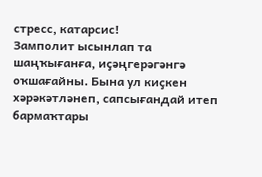стресс, катарсис!
Замполит ысынлап та шаңҡығанға, иҫәңгерәгәнгә оҡшағайны. Бына ул киҫкен хәрәкәтләнеп, сапсығандай итеп бармаҡтары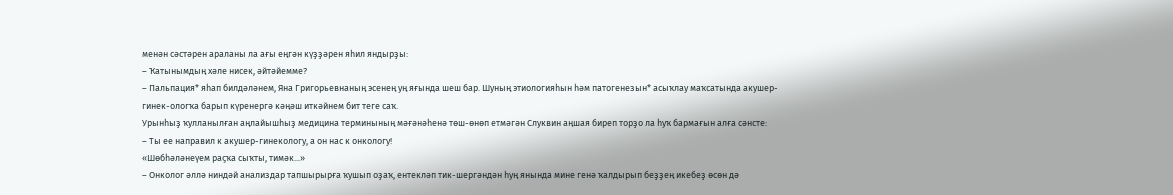менән сәстәрен араланы ла ағы еңгән күҙҙәрен яһил яндырҙы:
– Ҡатынымдың хәле нисек, әйтәйемме?
– Пальпация* яһап билдәләнем, Яна Григорьевнаның эсенең уң яғында шеш бар. Шуның этиологияһын һәм патогенезын* асыҡлау маҡсатында акушер-гинек-ологҡа барып күренергә кәңәш иткәйнем бит теге саҡ.
Урынһыҙ ҡулланылған аңлайышһыҙ медицина терминының мәғәнәһенә төш-өнөп етмәгән Слуквин аңшая биреп торҙо ла һуҡ бармағын алға сәнсте:
– Ты ее направил к акушер-гинекологу, а он нас к онкологу!
«Шөбһәләнеүем раҫҡа сыҡты, тимәк...»
– Онколог әллә ниндәй анализдар тапшырырға ҡушып оҙаҡ, ентекләп тик-шергәндән һуң янында мине генә ҡалдырып беҙҙең икебеҙ өсөн дә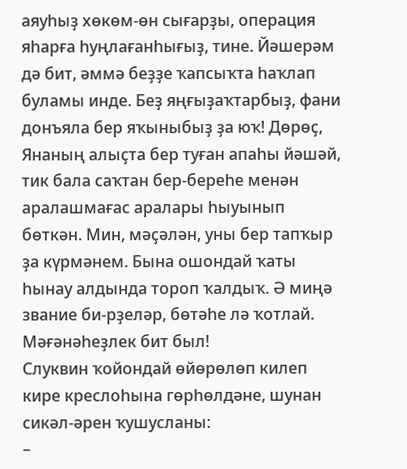аяуһыҙ хөкөм-өн сығарҙы, операция яһарға һуңлағанһығыҙ, тине. Йәшерәм дә бит, әммә беҙҙе ҡапсыҡта һаҡлап буламы инде. Беҙ яңғыҙаҡтарбыҙ, фани донъяла бер яҡыныбыҙ ҙа юҡ! Дөрөҫ, Янаның алыҫта бер туған апаһы йәшәй, тик бала саҡтан бер-береһе менән аралашмағас аралары һыуынып бөткән. Мин, мәҫәлән, уны бер тапҡыр ҙа күрмәнем. Бына ошондай ҡаты һынау алдында тороп ҡалдыҡ. Ә миңә звание би-рҙеләр, бөтәһе лә ҡотлай. Мәғәнәһеҙлек бит был!
Слуквин ҡойондай өйөрөлөп килеп кире креслоһына гөрһөлдәне, шунан сикәл-әрен ҡушусланы:
–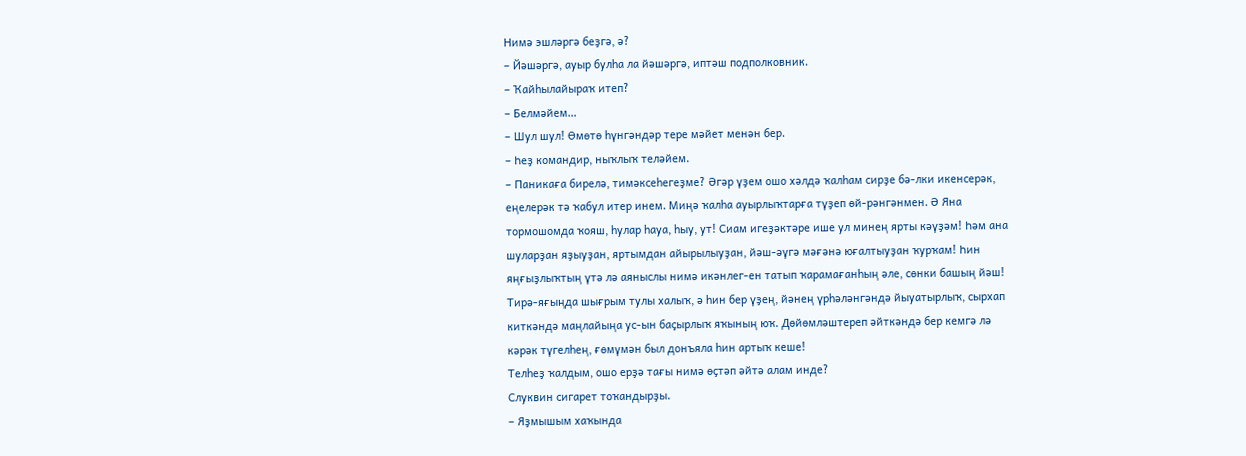Нимә эшләргә беҙгә, ә?
– Йәшәргә, ауыр булһа ла йәшәргә, иптәш подполковник.
– Ҡайһылайыраҡ итеп?
– Белмәйем…
– Шул шул! Өмөтө һүнгәндәр тере мәйет менән бер.
– Һеҙ командир, ныҡлыҡ теләйем.
– Паникаға бирелә, тимәксеһегеҙме? Әгәр үҙем ошо хәлдә ҡалһам сирҙе бә-лки икенсерәк, еңелерәк тә ҡабул итер инем. Миңә ҡалһа ауырлыҡтарға түҙеп өй-рәнгәнмен. Ә Яна тормошомда ҡояш, һулар һауа, һыу, ут! Сиам игеҙәктәре ише ул минең ярты кәүҙәм! Һәм ана шуларҙан яҙыуҙан, яртымдан айырылыуҙан, йәш-әүгә мәғәнә юғалтыуҙан ҡурҡам! Һин яңғыҙлыҡтың үтә лә аяныслы нимә икәнлег-ен татып ҡарамағанһың әле, сөнки башың йәш! Тирә-яғыңда шығрым тулы халыҡ, ә һин бер үҙең, йәнең үрһәләнгәндә йыуатырлыҡ, сырхап киткәндә маңлайыңа ус-ын баҫырлыҡ яҡының юҡ. Дөйөмләштереп әйткәндә бер кемгә лә кәрәк түгелһең, ғөмүмән был донъяла һин артыҡ кеше!
Телһеҙ ҡалдым, ошо ерҙә тағы нимә өҫтәп әйтә алам инде?
Слуквин сигарет тоҡандырҙы.
– Яҙмышым хаҡында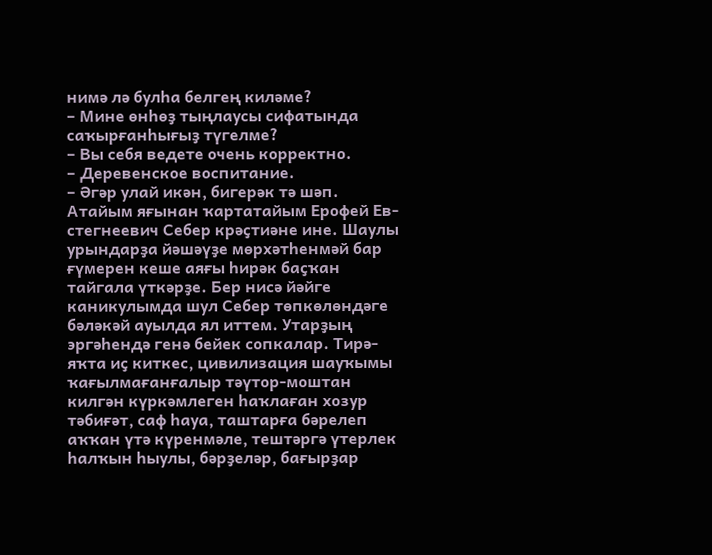нимә лә булһа белгең киләме?
– Мине өнһөҙ тыңлаусы сифатында саҡырғанһығыҙ түгелме?
– Вы себя ведете очень корректно.
– Деревенское воспитание.
– Әгәр улай икән, бигерәк тә шәп. Атайым яғынан ҡартатайым Ерофей Ев-стегнеевич Себер крәҫтиәне ине. Шаулы урындарҙа йәшәүҙе мөрхәтһенмәй бар ғүмерен кеше аяғы һирәк баҫҡан тайгала үткәрҙе. Бер нисә йәйге каникулымда шул Себер төпкөлөндәге бәләкәй ауылда ял иттем. Утарҙың эргәһендә генә бейек сопкалар. Тирә-яҡта иҫ киткес, цивилизация шауҡымы ҡағылмағанғалыр тәүтор-моштан килгән күркәмлеген һаҡлаған хозур тәбиғәт, саф һауа, таштарға бәрелеп аҡҡан үтә күренмәле, тештәргә үтерлек һалҡын һыулы, бәрҙеләр, бағырҙар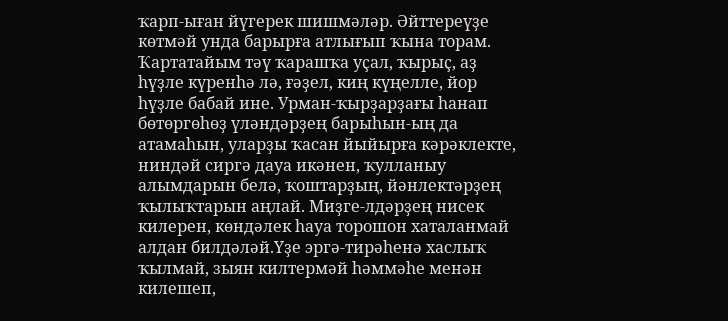ҡарп-ыған йүгерек шишмәләр. Әйттереүҙе көтмәй унда барырға атлығып ҡына торам. Ҡартатайым тәү ҡарашҡа уҫал, ҡырыҫ, аҙ һүҙле күренһә лә, ғәҙел, киң күңелле, йор һүҙле бабай ине. Урман-ҡырҙарҙағы һанап бөтөргөһөҙ үләндәрҙең барыһын-ың да атамаһын, уларҙы ҡасан йыйырға кәрәклекте, ниндәй сиргә дауа икәнен, ҡулланыу алымдарын белә, ҡоштарҙың, йәнлектәрҙең ҡылыҡтарын аңлай. Миҙге-лдәрҙең нисек килерен, көндәлек һауа торошон хаталанмай алдан билдәләй.Үҙе эргә-тирәһенә хаслыҡ ҡылмай, зыян килтермәй һәммәһе менән килешеп,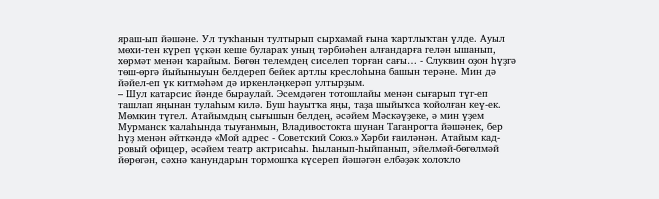яраш-ып йәшәне. Ул туҡһанын тултырып сырхамай ғына ҡартлыҡтан үлде. Ауыл мөхи-тен күреп үҫкән кеше булараҡ уның тәрбиәһен алғандарға гелән ышанып, хөрмәт менән ҡарайым. Бөгөн телемдең сиселеп торған сағы… - Слуквин оҙон һүҙгә төш-өргә йыйыныуын белдереп бейек артлы креслоһына башын терәне. Мин дә йәйел-еп үк китмәһәм дә иркенләңкерәп ултырҙым.
– Шул катарсис йәнде быраулай. Эсемдәген тотошлайы менән сығарып түг-еп ташлап яңынан тулаһым килә. Буш һауытҡа яңы, таҙа шыйыҡса ҡойолған кеү-ек. Мөмкин түгел. Атайымдың сығышын белдең, әсәйем Мәскәүҙеке, ә мин үҙем Мурманск ҡалаһында тыуғанмын, Владивостокта шунан Таганрогта йәшәнек, бер һүҙ менән әйткәндә «Мой адрес - Советский Союз.» Хәрби ғаиләнән. Атайым кад-ровый офицер, әсәйем театр актрисаһы. Һыланып-һыйпанып, эйелмәй-бөгөлмәй йөрөгән, сәхнә ҡанундарын тормошҡа күсереп йәшәгән елбәҙәк холоҡло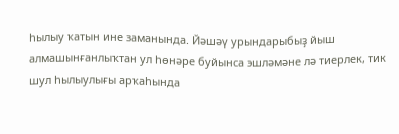һылыу ҡатын ине заманында. Йәшәү урындарыбыҙ йыш алмашынғанлыҡтан ул һөнәре буйынса эшләмәне лә тиерлек, тик шул һылыулығы арҡаһында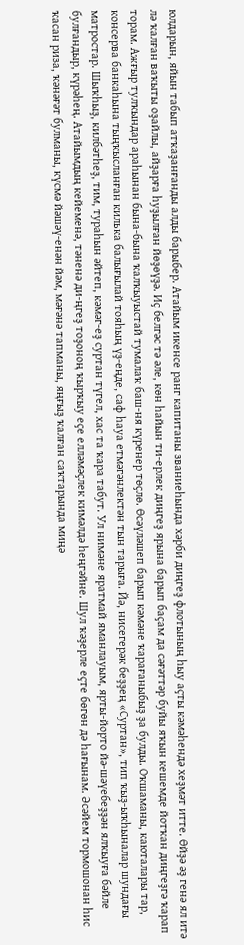юлдарын, яйын табып атҡаҙанғанды алды барыбер. Атайым икенсе ранг капитаны званиеһында хәрби диңгеҙ флотының һыу аҫты кәмәһендә хеҙмәт итте. Өйҙә әҙ генә ял итә лә ҡалған ваҡыты оҙайлы, айҙарға һуҙылған йөҙөүҙә. Иҫ белгәс тә әле, көн һайын ти-ерлек диңгеҙ ярына барып баҫам да сәғәттәр буйы яҡын кешемде йотҡан диңгеҙгә ҡарап торам. Ажғыр тулҡындар араһынан бына-бына ҡалҡыуыстай тумалаҡ баш-ня күренер төҫлө. Өсәүләшеп барып кәмәне ҡарағаныбыҙ ҙа булды. Оҡшаманы, каюталары тар, консерва банкаһына тыңҡысланған килька балығылай тояһың үҙ-еңде, саф һауа етмәгәнлектән тын тарыға. Йә, нисегерәк беҙҙең «Суртан», тип ҡыҙ-ыҡһыналар шундағы матростар. Шыҡһыҙ, килбәтһеҙ, тим, тураһын әйтеп, кәмәг-еҙ суртан түгел, хас та ҡара табут. Ул нимәне яратмай яманлауым, ярты-йорто йә-шәүебеҙҙән ялҡыуға бәйле булғандыр, күрәһең. Атайымдың кейеменә, тәненә ди-ңгеҙ тоҙоноң ҡырҡыу еҫе елләмәҫлек кимәлдә һеңгәйне. Шул ҡәҙерле еҫте бөгөн дә һағынам. Әсәйем тормошонан һис ҡасан риза, ҡәнәғәт булманы, күсмә йәшәү-енән йәм, мәғәнә тапманы, яңғыҙ ҡалған саҡтарында миңә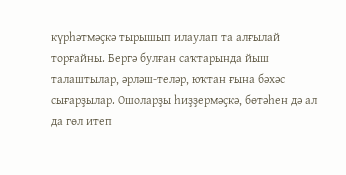күрһәтмәҫкә тырышып илаулап та алғылай торғайны. Бергә булған саҡтарында йыш талаштылар, әрләш-теләр, юҡтан ғына бәхәс сығарҙылар. Ошоларҙы һиҙҙермәҫкә, бөтәһен дә ал да гөл итеп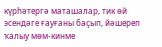күрһәтергә маташалар, тик өй эсендәге ғауғаны баҫып, йәшереп ҡалыу мөм-кинме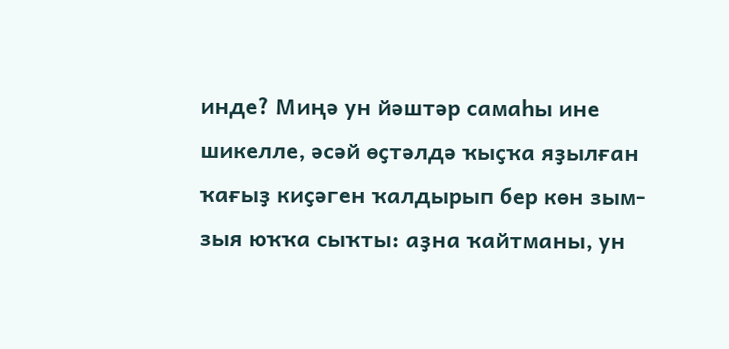инде? Миңә ун йәштәр самаһы ине шикелле, әсәй өҫтәлдә ҡыҫҡа яҙылған ҡағыҙ киҫәген ҡалдырып бер көн зым-зыя юҡҡа сыҡты: аҙна ҡайтманы, ун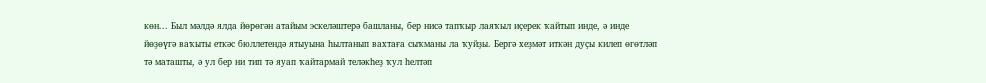көн... Был мәлдә ялда йөрөгән атайым эскеләштерә башланы, бер нисә тапҡыр лаяҡыл иҫерек ҡайтып инде, ә инде йөҙөүгә ваҡыты еткәс бюллетендә ятыуына һылтанып вахтаға сыҡманы ла ҡуйҙы. Бергә хеҙмәт иткән дуҫы килеп өгөтләп тә маташты, ә ул бер ни тип тә яуап ҡайтармай теләкһеҙ ҡул һелтәп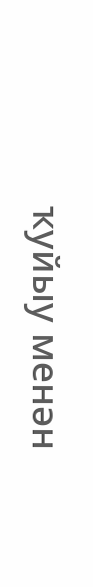ҡуйыу менән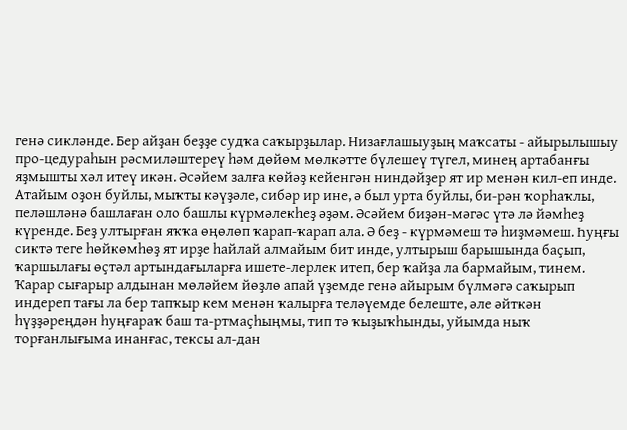генә сикләнде. Бер айҙан беҙҙе судҡа саҡырҙылар. Низағлашыуҙың маҡсаты - айырылышыу про-цедураһын рәсмиләштереү һәм дөйөм мөлкәтте бүлешеү түгел, минең артабанғы яҙмышты хәл итеү икән. Әсәйем залға көйәҙ кейенгән ниндәйҙер ят ир менән кил-еп инде. Атайым оҙон буйлы, мыҡты кәүҙәле, сибәр ир ине, ә был урта буйлы, би-рән ҡорһаҡлы, пеләшләнә башлаған оло башлы күрмәлекһеҙ әҙәм. Әсәйем биҙән-мәгәс үтә лә йәмһеҙ күренде. Беҙ ултырған яҡҡа өңөлөп ҡарап-ҡарап ала. Ә беҙ - күрмәмеш тә һиҙмәмеш. Һуңғы сиктә теге һөйкөмһөҙ ят ирҙе һайлай алмайым бит инде, ултырыш барышында баҫып, ҡаршылағы өҫтәл артындағыларға ишете-лерлек итеп, бер ҡайҙа ла бармайым, тинем. Ҡарар сығарыр алдынан мөләйем йөҙлө апай үҙемде генә айырым бүлмәгә саҡырып индереп тағы ла бер тапҡыр кем менән ҡалырға теләүемде белеште, әле әйткән һүҙҙәреңдән һуңғараҡ баш та-ртмаҫһыңмы, тип тә ҡыҙыҡһынды, уйымда ныҡ торғанлығыма инанғас, тексы ал-дан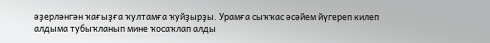әҙерләнгән ҡағыҙға ҡултамға ҡуйҙырҙы. Урамға сыҡҡас әсәйем йүгереп килеп алдыма тубыҡланып мине ҡосаҡлап алды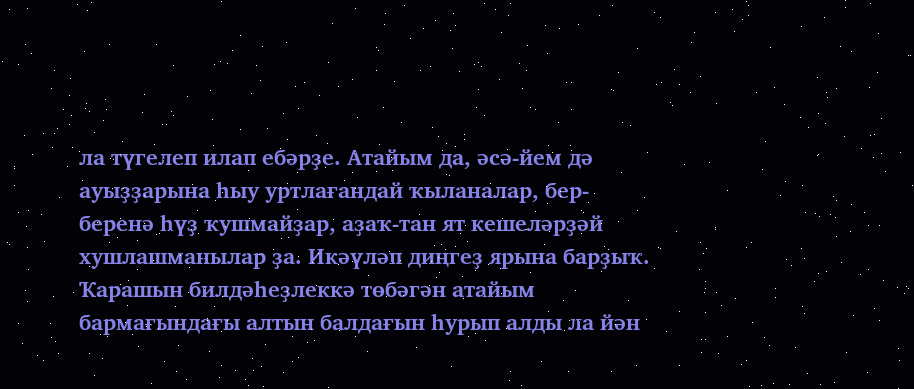ла түгелеп илап ебәрҙе. Атайым да, әсә-йем дә ауыҙҙарына һыу уртлағандай ҡыланалар, бер-беренә һүҙ ҡушмайҙар, аҙаҡ-тан ят кешеләрҙәй хушлашманылар ҙа. Икәүләп диңгеҙ ярына барҙыҡ. Ҡарашын билдәһеҙлеккә төбәгән атайым бармағындағы алтын балдағын һурып алды ла йән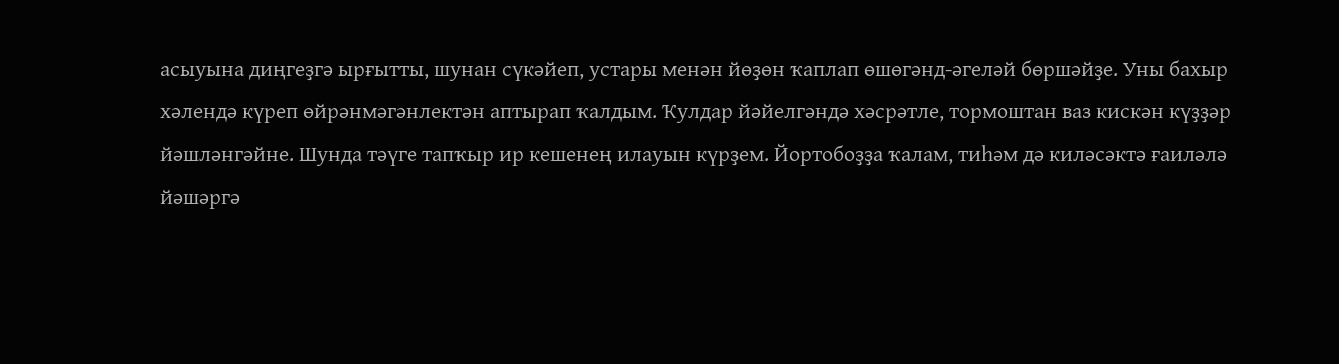асыуына диңгеҙгә ырғытты, шунан сүкәйеп, устары менән йөҙөн ҡаплап өшөгәнд-әгеләй бөршәйҙе. Уны бахыр хәлендә күреп өйрәнмәгәнлектән аптырап ҡалдым. Ҡулдар йәйелгәндә хәсрәтле, тормоштан ваз кискән күҙҙәр йәшләнгәйне. Шунда тәүге тапҡыр ир кешенең илауын күрҙем. Йортобоҙҙа ҡалам, тиһәм дә киләсәктә ғаиләлә йәшәргә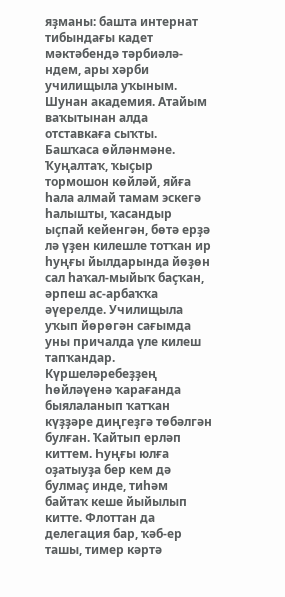яҙманы: башта интернат тибындағы кадет мәктәбендә тәрбиәлә-ндем, ары хәрби училищыла уҡыным. Шунан академия. Атайым ваҡытынан алда отставкаға сыҡты. Башҡаса өйләнмәне. Ҡуңалтаҡ, ҡыҫыр тормошон көйләй, яйға һала алмай тамам эскегә һалышты, ҡасандыр ыҫпай кейенгән, бөтә ерҙә лә үҙен килешле тотҡан ир һуңғы йылдарында йөҙөн сал һаҡал-мыйыҡ баҫҡан, әрпеш ас-арбаҡҡа әүерелде. Училищыла уҡып йөрөгән сағымда уны причалда үле килеш тапҡандар. Күршеләребеҙҙең һөйләүенә ҡарағанда быялаланып ҡатҡан күҙҙәре диңгеҙгә төбәлгән булған. Ҡайтып ерләп киттем. Һуңғы юлға оҙатыуҙа бер кем дә булмаҫ инде, тиһәм байтаҡ кеше йыйылып китте. Флоттан да делегация бар, ҡәб-ер ташы, тимер кәртә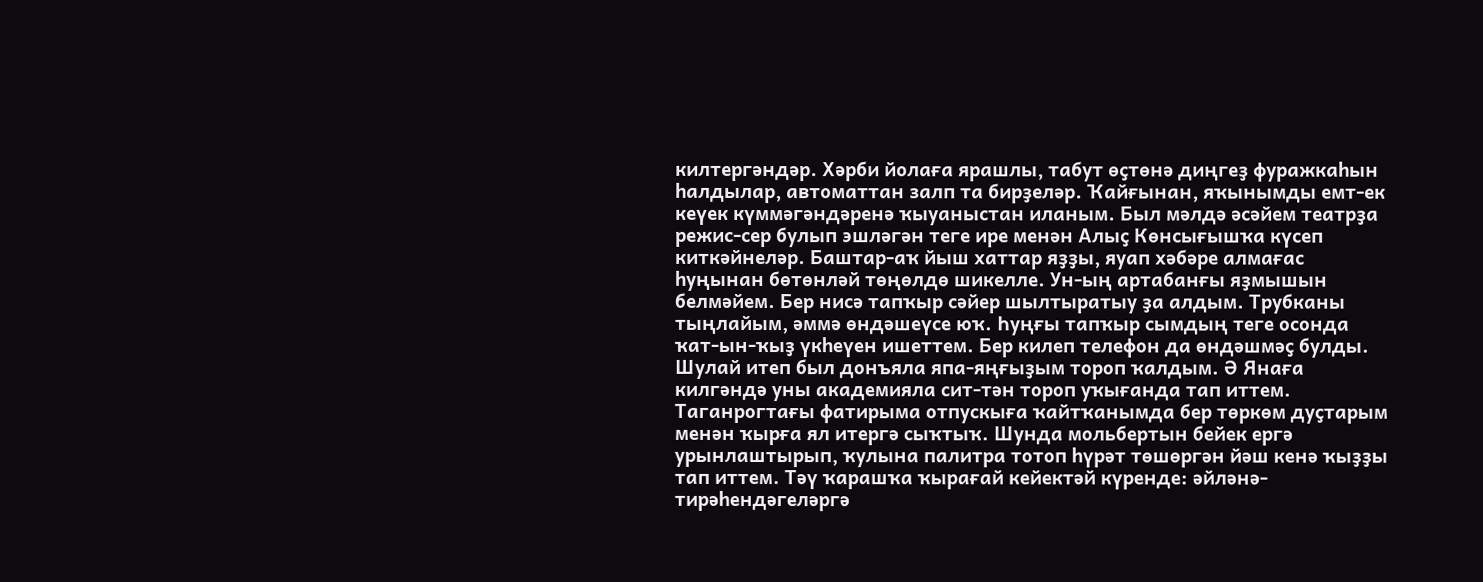килтергәндәр. Хәрби йолаға ярашлы, табут өҫтөнә диңгеҙ фуражкаһын һалдылар, автоматтан залп та бирҙеләр. Ҡайғынан, яҡынымды емт-ек кеүек күммәгәндәренә ҡыуаныстан иланым. Был мәлдә әсәйем театрҙа режис-сер булып эшләгән теге ире менән Алыҫ Көнсығышҡа күсеп киткәйнеләр. Баштар-аҡ йыш хаттар яҙҙы, яуап хәбәре алмағас һуңынан бөтөнләй төңөлдө шикелле. Ун-ың артабанғы яҙмышын белмәйем. Бер нисә тапҡыр сәйер шылтыратыу ҙа алдым. Трубканы тыңлайым, әммә өндәшеүсе юҡ. Һуңғы тапҡыр сымдың теге осонда ҡат-ын-ҡыҙ үкһеүен ишеттем. Бер килеп телефон да өндәшмәҫ булды. Шулай итеп был донъяла япа-яңғыҙым тороп ҡалдым. Ә Янаға килгәндә уны академияла сит-тән тороп уҡығанда тап иттем. Таганрогтағы фатирыма отпускыға ҡайтҡанымда бер төркөм дуҫтарым менән ҡырға ял итергә сыҡтыҡ. Шунда мольбертын бейек ергә урынлаштырып, ҡулына палитра тотоп һүрәт төшөргән йәш кенә ҡыҙҙы тап иттем. Тәү ҡарашҡа ҡырағай кейектәй күренде: әйләнә-тирәһендәгеләргә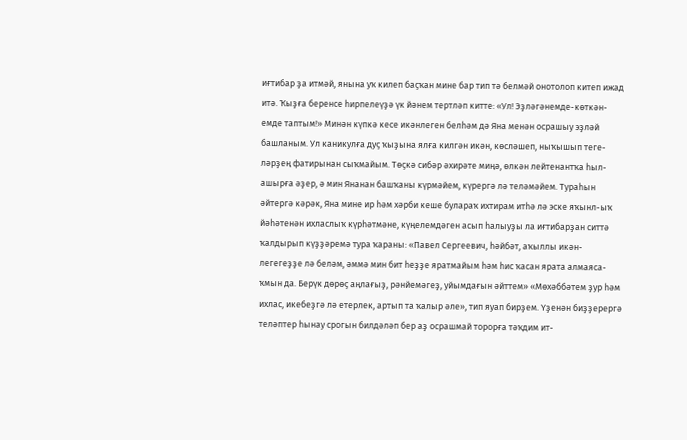иғтибар ҙа итмәй, янына уҡ килеп баҫҡан мине бар тип тә белмәй онотолоп китеп ижад итә. Ҡыҙға беренсе һирпелеүҙә үк йәнем тертләп китте: «Ул! Эҙләгәнемде-көткән-емде таптым!» Минән күпкә кесе икәнлеген белһәм дә Яна менән осрашыу эҙләй башланым. Ул каникулға дуҫ ҡыҙына ялға килгән икән, көсләшеп, ныҡышып теге-ләрҙең фатирынан сыҡмайым. Төҫкә сибәр әхирәте миңә, өлкән лейтенантҡа һыл-ашырға әҙер, ә мин Янанан башҡаны күрмәйем, күрергә лә теләмәйем. Тураһын әйтергә кәрәк, Яна мине ир һәм хәрби кеше булараҡ ихтирам итһә лә эске яҡынл-ыҡ йәһәтенән ихласлыҡ күрһәтмәне, күңелемдәген асып һалыуҙы ла иғтибарҙан ситтә ҡалдырып күҙҙәремә тура ҡараны: «Павел Сергеевич, һәйбәт, аҡыллы икән-легегеҙҙе лә беләм, әммә мин бит һеҙҙе яратмайым һәм һис ҡасан ярата алмаяса-ҡмын да. Берүк дөрөҫ аңлағыҙ, рәнйемәгеҙ, уйымдағын әйттем» «Мөхәббәтем ҙур һәм ихлас, икебеҙгә лә етерлек, артып та ҡалыр әле», тип яуап бирҙем. Үҙенән биҙҙерергә теләптер һынау срогын билдәләп бер аҙ осрашмай торорға тәҡдим ит-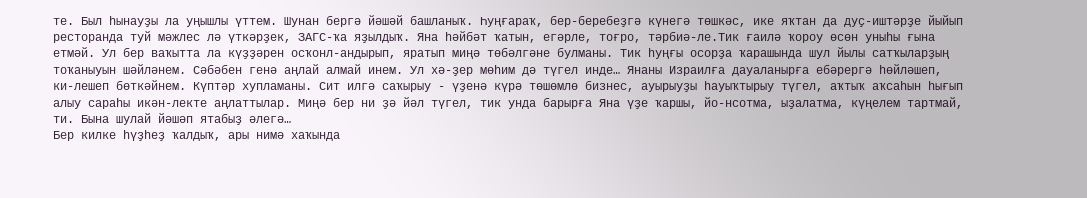те. Был һынауҙы ла уңышлы үттем. Шунан бергә йәшәй башланыҡ. Һуңғараҡ, бер-беребеҙгә күнегә төшкәс, ике яҡтан да дуҫ-иштәрҙе йыйып ресторанда туй мәжлес лә үткәрҙек, ЗАГС-ҡа яҙылдыҡ. Яна һәйбәт ҡатын, егәрле, тоғро, тәрбиә-ле.Тик ғаилә ҡороу өсөн уныһы ғына етмәй. Ул бер ваҡытта ла күҙҙәрен осҡонл-андырып, яратып миңә төбәлгәне булманы. Тик һуңғы осорҙа ҡарашында шул йылы сатҡыларҙың тоҡаныуын шәйләнем. Сәбәбен генә аңлай алмай инем. Ул хә-ҙер мөһим дә түгел инде… Янаны Израилға дауаланырға ебәрергә һөйләшеп, ки-лешеп бөткәйнем. Күптәр хупламаны. Сит илгә саҡырыу - үҙенә күрә төшөмлө бизнес, ауырыуҙы һауыҡтырыу түгел, аҡтыҡ аҡсаһын һығып алыу сараһы икән-лекте аңлаттылар. Миңә бер ни ҙә йәл түгел, тик унда барырға Яна үҙе ҡаршы, йо-нсотма, ыҙалатма, күңелем тартмай, ти. Бына шулай йәшәп ятабыҙ әлегә…
Бер килке һүҙһеҙ ҡалдыҡ, ары нимә хаҡында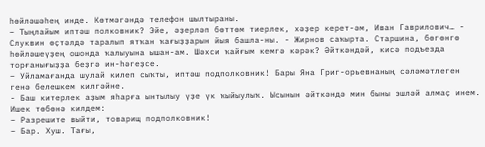һөйләшәһең инде. Көтмәгәндә телефон шылтыраны.
– Тыңлайым иптәш полковник? Эйе, әҙерләп бөттөм тиерлек, хәҙер керет-әм, Иван Гаврилович… - Слуквин өҫтәлдә таралып ятҡан ҡағыҙҙарын йыя башла-ны. - Жирнов саҡырта. Старшина, бөгөнгө һөйләшеүҙең ошонда ҡалыуына ышан-ам. Шәхси ҡайғым кемгә кәрәк? Әйткәндәй, кисә подъезда торғанығыҙҙа беҙгә ин-һәгеҙсе.
– Уйламағанда шулай килеп сыҡты, иптәш подполковник! Бары Яна Григ-орьевнаның сәләмәтлеген генә белешкем килгәйне.
- Баш китерлек аҙым яһарға ынтылыу үҙе үк ҡыйыулыҡ. Ысынын әйткәндә мин быны эшләй алмаҫ инем.
Ишек төбөнә килдем:
– Разрешите выйти, товарищ подполковник!
– Бар. Хуш. Тағы,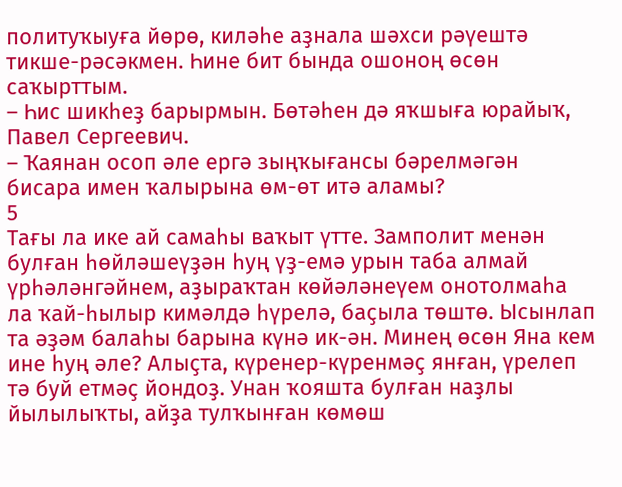политуҡыуға йөрө, киләһе аҙнала шәхси рәүештә тикше-рәсәкмен. Һине бит бында ошоноң өсөн саҡырттым.
– Һис шикһеҙ барырмын. Бөтәһен дә яҡшыға юрайыҡ, Павел Сергеевич.
– Ҡаянан осоп әле ергә зыңҡығансы бәрелмәгән бисара имен ҡалырына өм-өт итә аламы?
5
Тағы ла ике ай самаһы ваҡыт үтте. Замполит менән булған һөйләшеүҙән һуң үҙ-емә урын таба алмай үрһәләнгәйнем, аҙыраҡтан көйәләнеүем онотолмаһа ла ҡай-һылыр кимәлдә һүрелә, баҫыла төштө. Ысынлап та әҙәм балаһы барына күнә ик-ән. Минең өсөн Яна кем ине һуң әле? Алыҫта, күренер-күренмәҫ янған, үрелеп тә буй етмәҫ йондоҙ. Унан ҡояшта булған наҙлы йылылыҡты, айҙа тулҡынған көмөш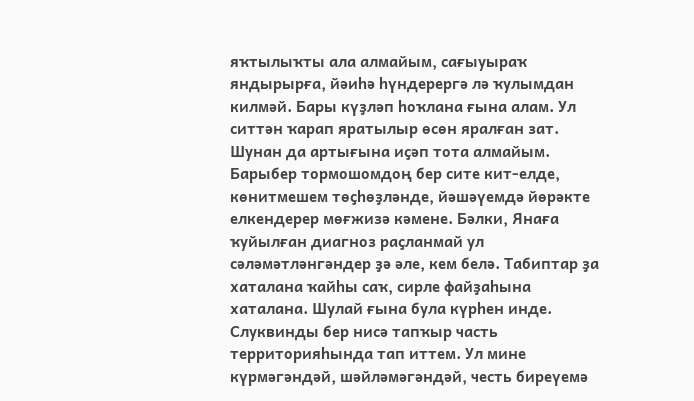яҡтылыҡты ала алмайым, сағыуыраҡ яндырырға, йәиһә һүндерергә лә ҡулымдан килмәй. Бары күҙләп һоҡлана ғына алам. Ул ситтән ҡарап яратылыр өсөн яралған зат. Шунан да артығына иҫәп тота алмайым. Барыбер тормошомдоң бер сите кит-елде, көнитмешем төҫһөҙләнде, йәшәүемдә йөрәкте елкендерер мөғжизә кәмене. Бәлки, Янаға ҡуйылған диагноз раҫланмай ул сәләмәтләнгәндер ҙә әле, кем белә. Табиптар ҙа хаталана ҡайһы саҡ, сирле файҙаһына хаталана. Шулай ғына була күрһен инде. Слуквинды бер нисә тапҡыр часть территорияһында тап иттем. Ул мине күрмәгәндәй, шәйләмәгәндәй, честь биреүемә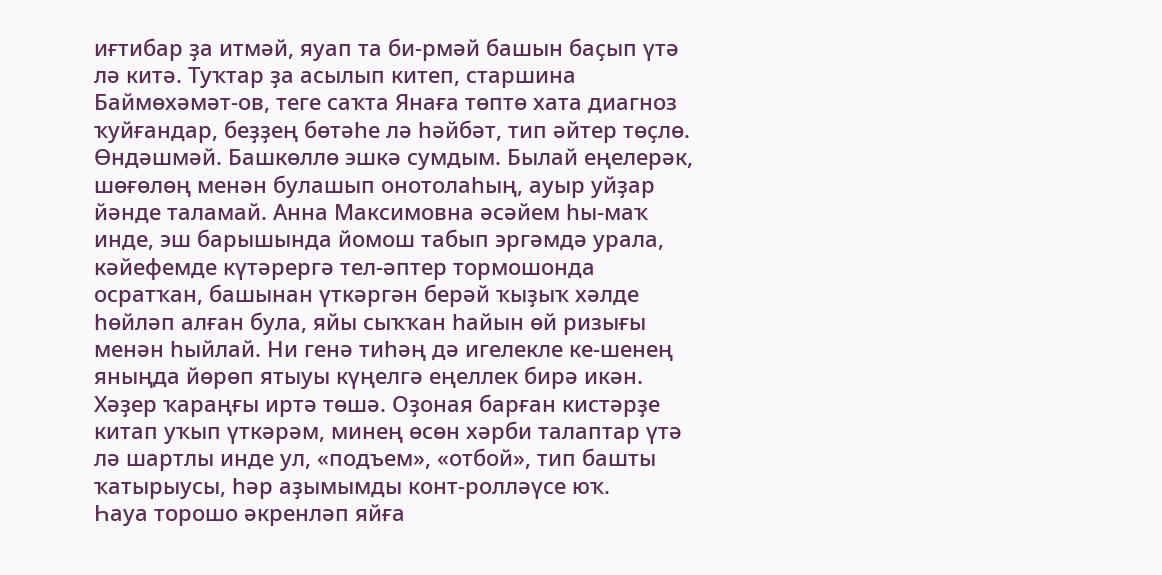иғтибар ҙа итмәй, яуап та би-рмәй башын баҫып үтә лә китә. Туҡтар ҙа асылып китеп, старшина Баймөхәмәт-ов, теге саҡта Янаға төптө хата диагноз ҡуйғандар, беҙҙең бөтәһе лә һәйбәт, тип әйтер төҫлө. Өндәшмәй. Башкөллө эшкә сумдым. Былай еңелерәк, шөғөлөң менән булашып онотолаһың, ауыр уйҙар йәнде таламай. Анна Максимовна әсәйем һы-маҡ инде, эш барышында йомош табып эргәмдә урала, кәйефемде күтәрергә тел-әптер тормошонда осратҡан, башынан үткәргән берәй ҡыҙыҡ хәлде һөйләп алған була, яйы сыҡҡан һайын өй ризығы менән һыйлай. Ни генә тиһәң дә игелекле ке-шенең яныңда йөрөп ятыуы күңелгә еңеллек бирә икән. Хәҙер ҡараңғы иртә төшә. Оҙоная барған кистәрҙе китап уҡып үткәрәм, минең өсөн хәрби талаптар үтә лә шартлы инде ул, «подъем», «отбой», тип башты ҡатырыусы, һәр аҙымымды конт-ролләүсе юҡ.
Һауа торошо әкренләп яйға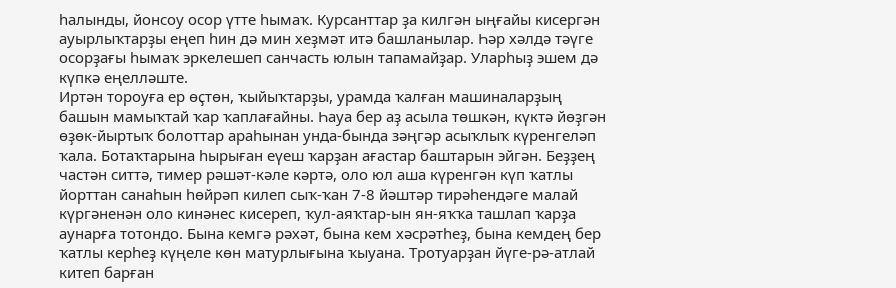һалынды, йонсоу осор үтте һымаҡ. Курсанттар ҙа килгән ыңғайы кисергән ауырлыҡтарҙы еңеп һин дә мин хеҙмәт итә башланылар. Һәр хәлдә тәүге осорҙағы һымаҡ эркелешеп санчасть юлын тапамайҙар. Уларһыҙ эшем дә күпкә еңелләште.
Иртән тороуға ер өҫтөн, ҡыйыҡтарҙы, урамда ҡалған машиналарҙың башын мамыҡтай ҡар ҡаплағайны. Һауа бер аҙ асыла төшкән, күктә йөҙгән өҙөк-йыртыҡ болоттар араһынан унда-бында зәңгәр асыҡлыҡ күренгеләп ҡала. Ботаҡтарына һырыған еүеш ҡарҙан ағастар баштарын эйгән. Беҙҙең частән ситтә, тимер рәшәт-кәле кәртә, оло юл аша күренгән күп ҡатлы йорттан санаһын һөйрәп килеп сыҡ-ҡан 7-8 йәштәр тирәһендәге малай күргәненән оло кинәнес кисереп, ҡул-аяҡтар-ын ян-яҡҡа ташлап ҡарҙа аунарға тотондо. Бына кемгә рәхәт, бына кем хәсрәтһеҙ, бына кемдең бер ҡатлы керһеҙ күңеле көн матурлығына ҡыуана. Тротуарҙан йүге-рә-атлай китеп барған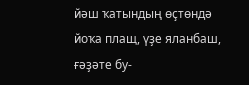йәш ҡатындың өҫтөндә йоҡа плащ, үҙе яланбаш, ғәҙәте бу-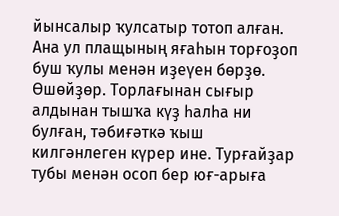йынсалыр ҡулсатыр тотоп алған. Ана ул плащының яғаһын торғоҙоп буш ҡулы менән иҙеүен бөрҙө. Өшөйҙөр. Торлағынан сығыр алдынан тышҡа күҙ һалһа ни булған, тәбиғәткә ҡыш килгәнлеген күрер ине. Турғайҙар тубы менән осоп бер юғ-арыға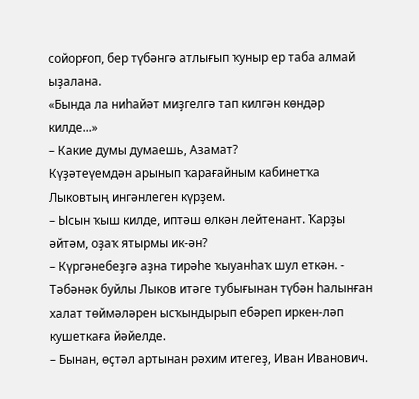сойорғоп, бер түбәнгә атлығып ҡуныр ер таба алмай ыҙалана.
«Бында ла ниһайәт миҙгелгә тап килгән көндәр килде...»
– Какие думы думаешь, Азамат?
Күҙәтеүемдән арынып ҡарағайным кабинетҡа Лыковтың ингәнлеген күрҙем.
– Ысын ҡыш килде, иптәш өлкән лейтенант. Ҡарҙы әйтәм, оҙаҡ ятырмы ик-ән?
– Күргәнебеҙгә аҙна тирәһе ҡыуанһаҡ шул еткән. - Тәбәнәк буйлы Лыков итәге тубығынан түбән һалынған халат төймәләрен ысҡындырып ебәреп иркен-ләп кушеткаға йәйелде.
– Бынан, өҫтәл артынан рәхим итегеҙ, Иван Иванович.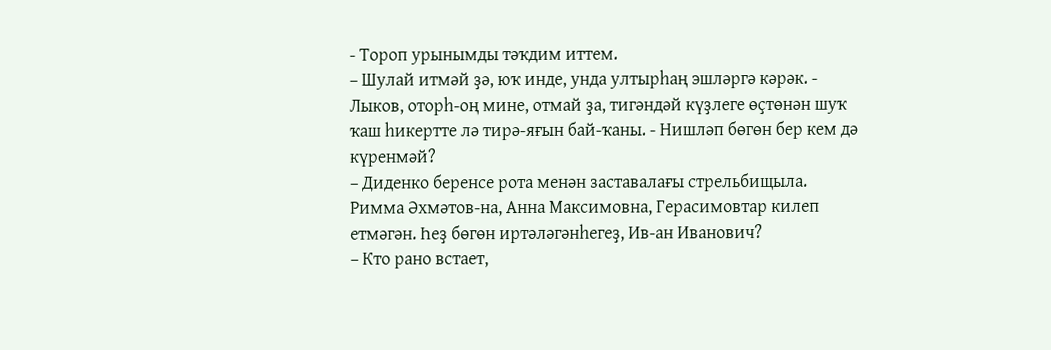- Тороп урынымды тәҡдим иттем.
– Шулай итмәй ҙә, юҡ инде, унда ултырһаң эшләргә кәрәк. - Лыков, оторһ-оң мине, отмай ҙа, тигәндәй күҙлеге өҫтөнән шуҡ ҡаш һикертте лә тирә-яғын бай-ҡаны. - Нишләп бөгөн бер кем дә күренмәй?
– Диденко беренсе рота менән заставалағы стрельбищыла. Римма Әхмәтов-на, Анна Максимовна, Герасимовтар килеп етмәгән. Һеҙ бөгөн иртәләгәнһегеҙ, Ив-ан Иванович?
– Кто рано встает,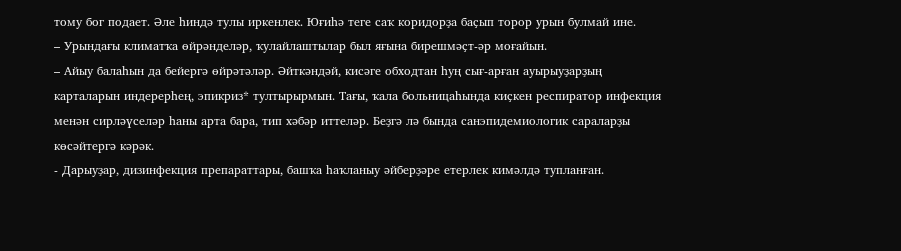тому бог подает. Әле һиндә тулы иркенлек. Юғиһә теге саҡ коридорҙа баҫып торор урын булмай ине.
– Урындағы климатҡа өйрәнделәр, ҡулайлаштылар был яғына бирешмәҫт-әр моғайын.
– Айыу балаһын да бейергә өйрәтәләр. Әйткәндәй, кисәге обходтан һуң сығ-арған ауырыуҙарҙың карталарын индерерһең, эпикриз* тултырырмын. Тағы, ҡала больницаһында киҫкен респиратор инфекция менән сирләүселәр һаны арта бара, тип хәбәр иттеләр. Беҙгә лә бында санэпидемиологик сараларҙы көсәйтергә кәрәк.
- Дарыуҙар, дизинфекция препараттары, башҡа һаҡланыу әйберҙәре етерлек кимәлдә тупланған.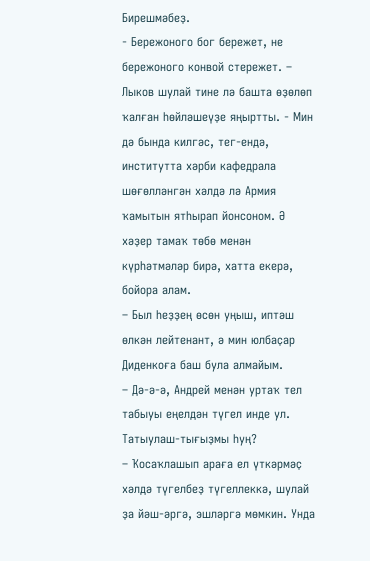Бирешмәбеҙ.
- Бережоного бог бережет, не бережоного конвой стережет. – Лыков шулай тине лә башта өҙөлөп ҡалған һөйләшеүҙе яңыртты. - Мин дә бында килгәс, тег-ендә, институтта хәрби кафедрала шөғөлләнгән хәлдә лә Армия ҡамытын ятһырап йонсоном. Ә хәҙер тамаҡ төбө менән күрһәтмәләр бирә, хатта екерә, бойора алам.
– Был һеҙҙең өсөн уңыш, иптәш өлкән лейтенант, ә мин юлбаҫар Диденкоға баш була алмайым.
– Дә-ә-ә, Андрей менән уртаҡ тел табыуы еңелдән түгел инде ул. Татыулаш-тығыҙмы һуң?
– Ҡосаҡлашып араға ел үткәрмәҫ хәлдә түгелбеҙ түгеллеккә, шулай ҙа йәш-әргә, эшләргә мөмкин. Унда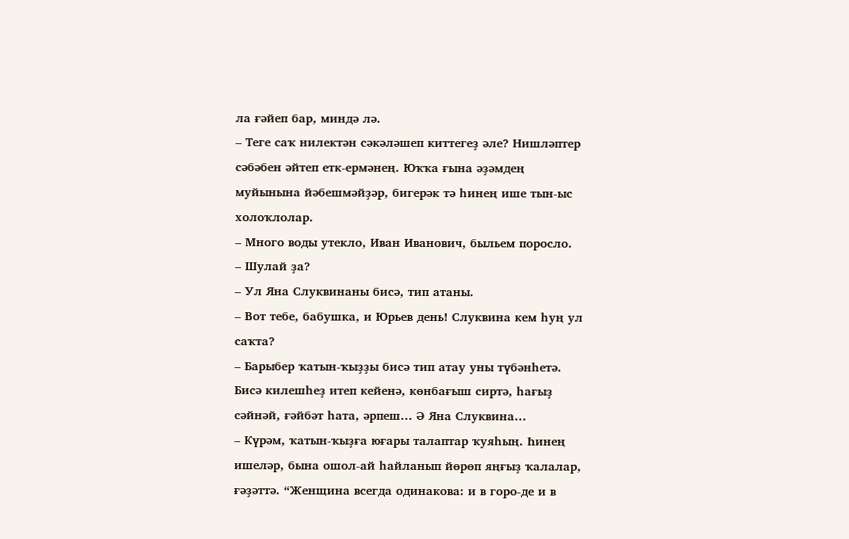ла ғәйеп бар, миндә лә.
– Теге саҡ нилектән сәкәләшеп киттегеҙ әле? Нишләптер сәбәбен әйтеп етк-ермәнең. Юҡҡа ғына әҙәмдең муйынына йәбешмәйҙәр, бигерәк тә һинең ише тын-ыс холоҡлолар.
– Много воды утекло, Иван Иванович, быльем поросло.
– Шулай ҙа?
– Ул Яна Слуквинаны бисә, тип атаны.
– Вот тебе, бабушка, и Юрьев день! Слуквина кем һуң ул саҡта?
– Барыбер ҡатын-ҡыҙҙы бисә тип атау уны түбәнһетә. Бисә килешһеҙ итеп кейенә, көнбағыш сиртә, һағыҙ сәйнәй, ғәйбәт һата, әрпеш… Ә Яна Слуквина…
– Күрәм, ҡатын-ҡыҙға юғары талаптар ҡуяһың. Һинең ишеләр, бына ошол-ай һайланып йөрөп яңғыҙ ҡалалар, ғәҙәттә. “Женщина всегда одинакова: и в горо-де и в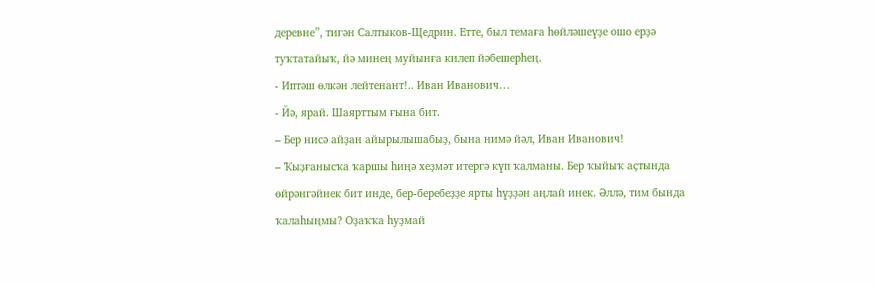деревне”, тигән Салтыков-Щедрин. Етте, был темаға һөйләшеүҙе ошо ерҙә туҡтатайыҡ, йә минең муйынға килеп йәбешерһең.
- Иптәш өлкән лейтенант!.. Иван Иванович…
- Йә, ярай. Шаярттым ғына бит.
– Бер нисә айҙан айырылышабыҙ, бына нимә йәл, Иван Иванович!
– Ҡыҙғанысҡа ҡаршы һиңә хеҙмәт итергә күп ҡалманы. Бер ҡыйыҡ аҫтында өйрәнгәйнек бит инде, бер-беребеҙҙе ярты һүҙҙән аңлай инек. Әллә, тим бында ҡалаһыңмы? Оҙаҡҡа һуҙмай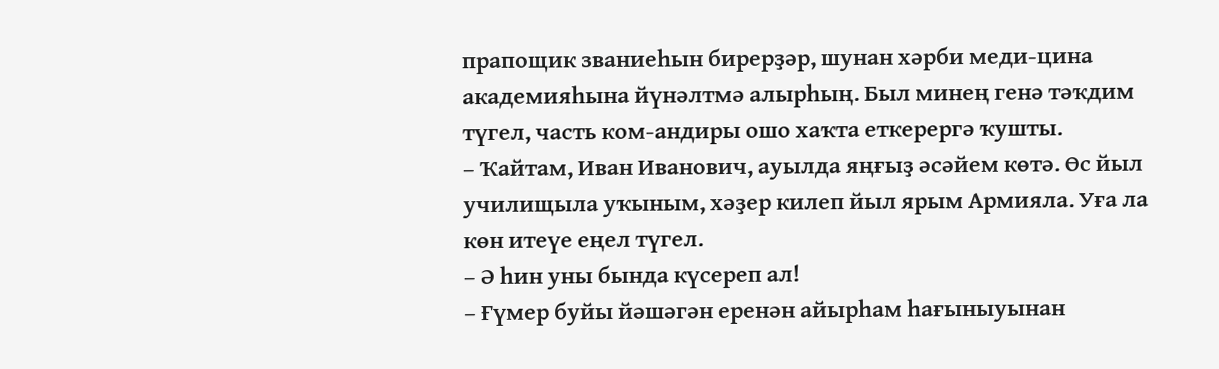прапощик званиеһын бирерҙәр, шунан хәрби меди-цина академияһына йүнәлтмә алырһың. Был минең генә тәҡдим түгел, часть ком-андиры ошо хаҡта еткерергә ҡушты.
– Ҡайтам, Иван Иванович, ауылда яңғыҙ әсәйем көтә. Өс йыл училищыла уҡыным, хәҙер килеп йыл ярым Армияла. Уға ла көн итеүе еңел түгел.
– Ә һин уны бында күсереп ал!
– Ғүмер буйы йәшәгән еренән айырһам һағыныуынан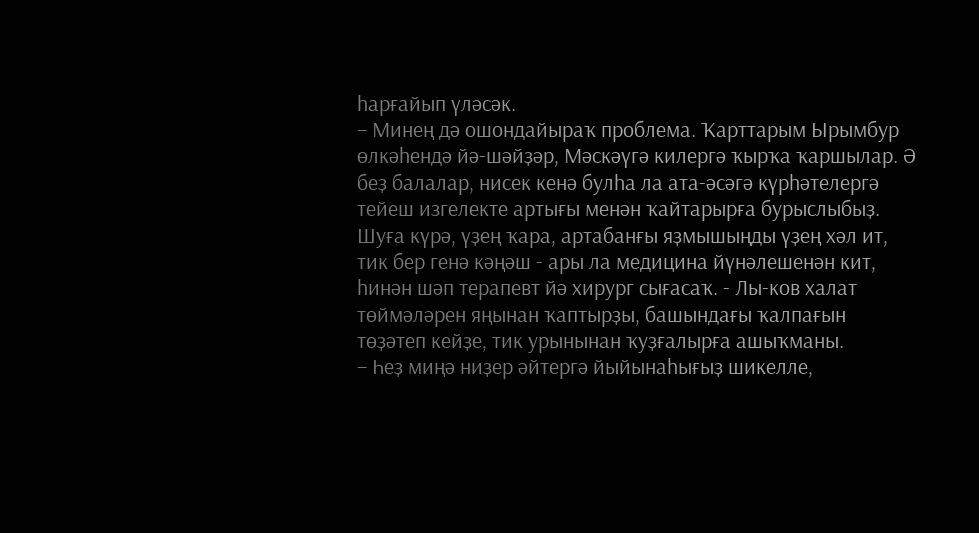һарғайып үләсәк.
– Минең дә ошондайыраҡ проблема. Ҡарттарым Ырымбур өлкәһендә йә-шәйҙәр, Мәскәүгә килергә ҡырҡа ҡаршылар. Ә беҙ балалар, нисек кенә булһа ла ата-әсәгә күрһәтелергә тейеш изгелекте артығы менән ҡайтарырға бурыслыбыҙ. Шуға күрә, үҙең ҡара, артабанғы яҙмышыңды үҙең хәл ит, тик бер генә кәңәш - ары ла медицина йүнәлешенән кит, һинән шәп терапевт йә хирург сығасаҡ. - Лы-ков халат төймәләрен яңынан ҡаптырҙы, башындағы ҡалпағын төҙәтеп кейҙе, тик урынынан ҡуҙғалырға ашыҡманы.
– Һеҙ миңә ниҙер әйтергә йыйынаһығыҙ шикелле,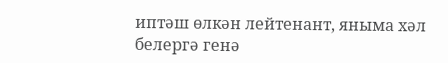иптәш өлкән лейтенант, яныма хәл белергә генә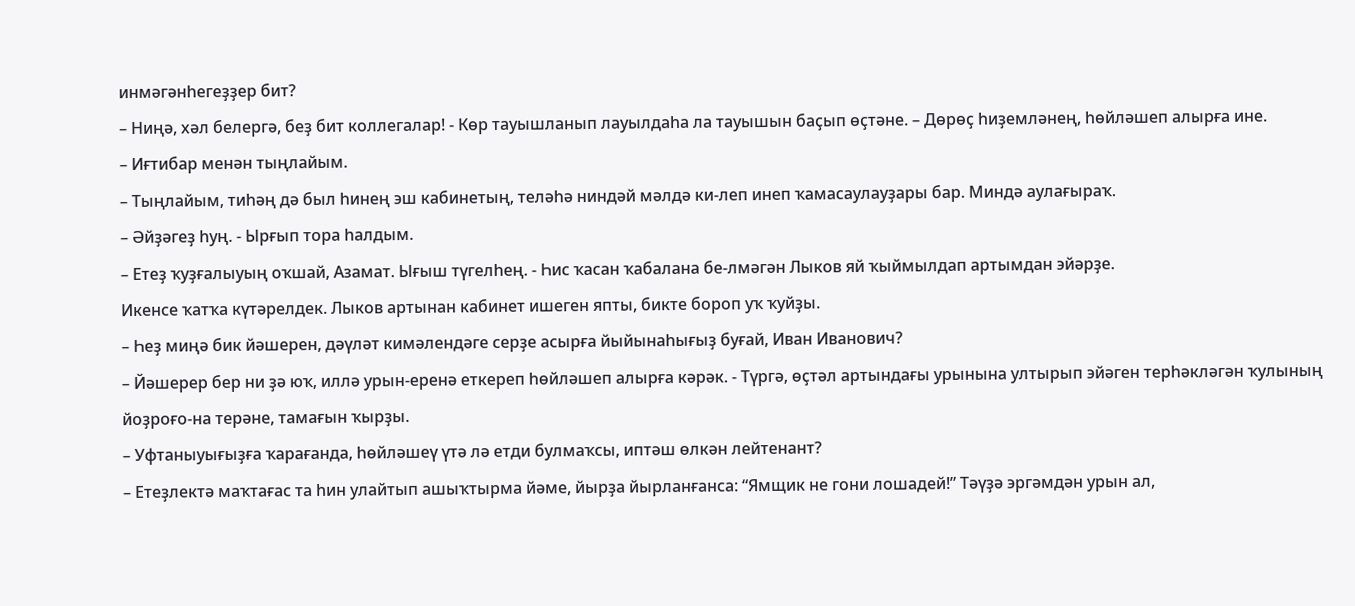инмәгәнһегеҙҙер бит?
– Ниңә, хәл белергә, беҙ бит коллегалар! - Көр тауышланып лауылдаһа ла тауышын баҫып өҫтәне. – Дөрөҫ һиҙемләнең, һөйләшеп алырға ине.
– Иғтибар менән тыңлайым.
– Тыңлайым, тиһәң дә был һинең эш кабинетың, теләһә ниндәй мәлдә ки-леп инеп ҡамасаулауҙары бар. Миндә аулағыраҡ.
– Әйҙәгеҙ һуң. - Ырғып тора һалдым.
– Етеҙ ҡуҙғалыуың оҡшай, Азамат. Ығыш түгелһең. - Һис ҡасан ҡабалана бе-лмәгән Лыков яй ҡыймылдап артымдан эйәрҙе.
Икенсе ҡатҡа күтәрелдек. Лыков артынан кабинет ишеген япты, бикте бороп уҡ ҡуйҙы.
– Һеҙ миңә бик йәшерен, дәүләт кимәлендәге серҙе асырға йыйынаһығыҙ буғай, Иван Иванович?
– Йәшерер бер ни ҙә юҡ, иллә урын-еренә еткереп һөйләшеп алырға кәрәк. - Түргә, өҫтәл артындағы урынына ултырып эйәген терһәкләгән ҡулының йоҙроғо-на терәне, тамағын ҡырҙы.
– Уфтаныуығыҙға ҡарағанда, һөйләшеү үтә лә етди булмаҡсы, иптәш өлкән лейтенант?
– Етеҙлектә маҡтағас та һин улайтып ашыҡтырма йәме, йырҙа йырланғанса: “Ямщик не гони лошадей!” Тәүҙә эргәмдән урын ал,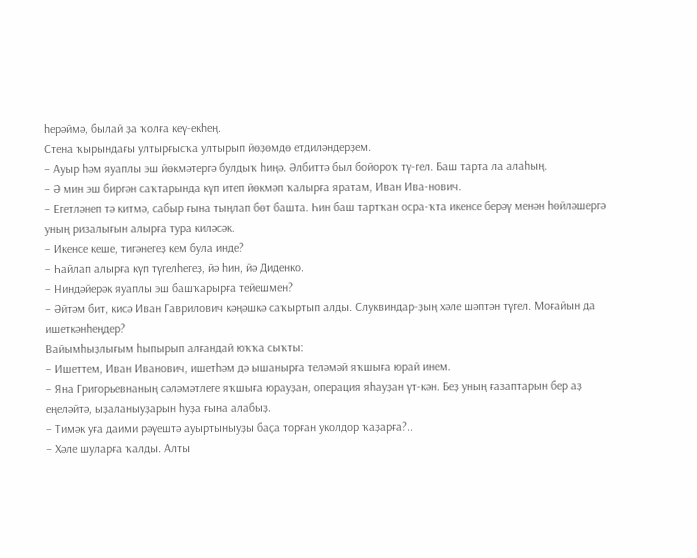һерәймә, былай ҙа ҡолға кеү-екһең.
Стена ҡырындағы ултырғысҡа ултырып йөҙөмдө етдиләндерҙем.
– Ауыр һәм яуаплы эш йөкмәтергә булдыҡ һиңә. Әлбиттә был бойороҡ тү-гел. Баш тарта ла алаһың.
– Ә мин эш биргән саҡтарында күп итеп йөкмәп ҡалырға яратам, Иван Ива-нович.
– Егетләнеп тә китмә, сабыр ғына тыңлап бөт башта. Һин баш тартҡан осра-ҡта икенсе берәү менән һөйләшергә уның ризалығын алырға тура киләсәк.
– Икенсе кеше, тигәнегеҙ кем була инде?
– Һайлап алырға күп түгелһегеҙ, йә һин, йә Диденко.
– Ниндәйерәк яуаплы эш башҡарырға тейешмен?
– Әйтәм бит, кисә Иван Гаврилович кәңәшкә саҡыртып алды. Слуквиндар-ҙың хәле шәптән түгел. Моғайын да ишеткәнһеңдер?
Вайымһыҙлығым һыпырып алғандай юҡҡа сыҡты:
– Ишеттем, Иван Иванович, ишетһәм дә ышанырға теләмәй яҡшыға юрай инем.
– Яна Григорьевнаның сәләмәтлеге яҡшыға юрауҙан, операция яһауҙан үт-кән. Беҙ уның ғазаптарын бер аҙ еңеләйтә, ыҙаланыуҙарын һуҙа ғына алабыҙ.
– Тимәк уға даими рәүештә ауыртыныуҙы баҫа торған уколдор ҡаҙарға?..
– Хәле шуларға ҡалды. Алты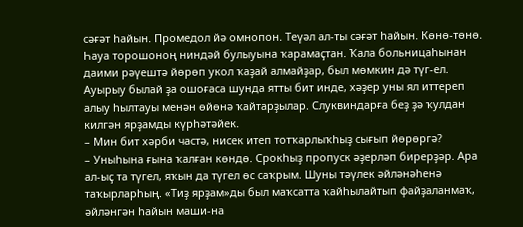сәғәт һайын. Промедол йә омнопон. Теүәл ал-ты сәғәт һайын. Көнө-төнө. Һауа торошоноң ниндәй булыуына ҡарамаҫтан. Ҡала больницаһынан даими рәүештә йөрөп укол ҡаҙай алмайҙар, был мөмкин дә түг-ел. Ауырыу былай ҙа ошоғаса шунда ятты бит инде, хәҙер уны ял иттереп алыу һылтауы менән өйөнә ҡайтарҙылар. Слуквиндарға беҙ ҙә ҡулдан килгән ярҙамды күрһәтәйек.
– Мин бит хәрби частә, нисек итеп тотҡарлыҡһыҙ сығып йөрөргә?
– Уныһына ғына ҡалған көндө. Срокһыҙ пропуск әҙерләп бирерҙәр. Ара ал-ыҫ та түгел, яҡын да түгел өс саҡрым. Шуны тәүлек әйләнәһенә таҡырларһың. «Тиҙ ярҙам»ды был маҡсатта ҡайһылайтып файҙаланмаҡ, әйләнгән һайын маши-на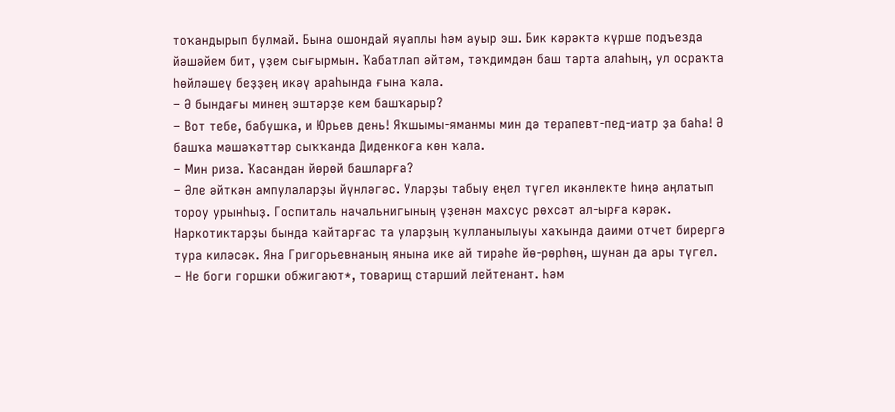тоҡандырып булмай. Бына ошондай яуаплы һәм ауыр эш. Бик кәрәктә күрше подъезда йәшәйем бит, үҙем сығырмын. Ҡабатлап әйтәм, тәҡдимдән баш тарта алаһың, ул осраҡта һөйләшеү беҙҙең икәү араһында ғына ҡала.
– Ә бындағы минең эштәрҙе кем башҡарыр?
– Вот тебе, бабушка, и Юрьев день! Яҡшымы-яманмы мин дә терапевт-пед-иатр ҙа баһа! Ә башҡа мәшәҡәттәр сыҡҡанда Диденкоға көн ҡала.
– Мин риза. Ҡасандан йөрөй башларға?
– Әле әйткән ампулаларҙы йүнләгәс. Уларҙы табыу еңел түгел икәнлекте һиңә аңлатып тороу урынһыҙ. Госпиталь начальнигының үҙенән махсус рөхсәт ал-ырға кәрәк. Наркотиктарҙы бында ҡайтарғас та уларҙың ҡулланылыуы хаҡында даими отчет бирергә тура киләсәк. Яна Григорьевнаның янына ике ай тирәһе йө-рөрһөң, шунан да ары түгел.
– Не боги горшки обжигают*, товарищ старший лейтенант. Һәм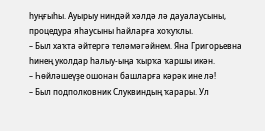һуңғыһы. Ауырыу ниндәй хәлдә лә дауалаусыны, процедура яһаусыны һайларға хоҡуҡлы.
– Был хаҡта әйтергә теләмәгәйнем. Яна Григорьевна һинең уколдар һалыу-ыңа ҡырҡа ҡаршы икән.
– Һөйләшеүҙе ошонан башларға кәрәк ине лә!
– Был подполковник Слуквиндың ҡарары. Ул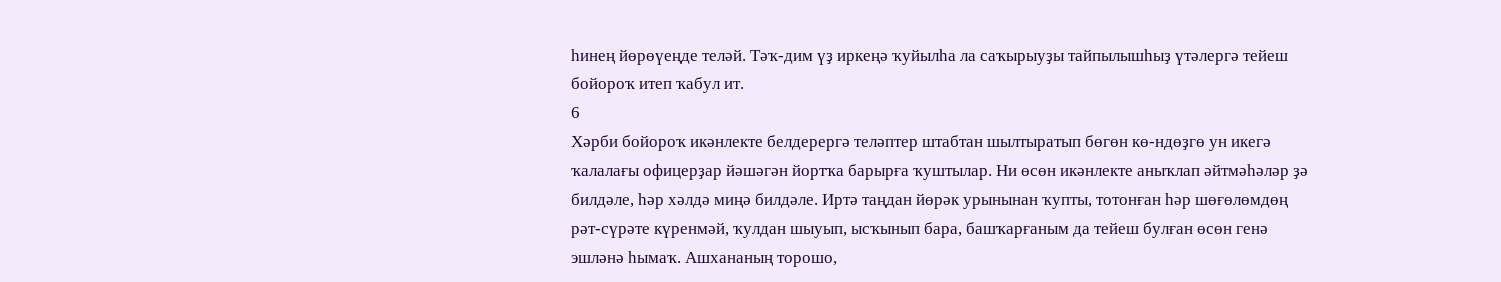һинең йөрөүеңде теләй. Тәҡ-дим үҙ иркеңә ҡуйылһа ла саҡырыуҙы тайпылышһыҙ үтәлергә тейеш бойороҡ итеп ҡабул ит.
6
Хәрби бойороҡ икәнлекте белдерергә теләптер штабтан шылтыратып бөгөн кө-ндөҙгө ун икегә ҡалалағы офицерҙар йәшәгән йортҡа барырға ҡуштылар. Ни өсөн икәнлекте аныҡлап әйтмәһәләр ҙә билдәле, һәр хәлдә миңә билдәле. Иртә таңдан йөрәк урынынан ҡупты, тотонған һәр шөғөлөмдөң рәт-сүрәте күренмәй, ҡулдан шыуып, ысҡынып бара, башҡарғаным да тейеш булған өсөн генә эшләнә һымаҡ. Ашхананың торошо,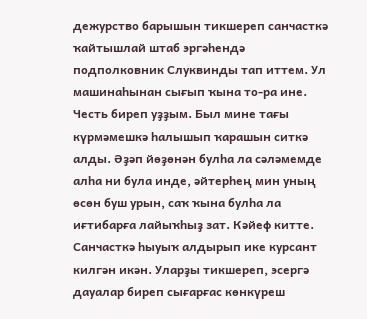дежурство барышын тикшереп санчасткә ҡайтышлай штаб эргәһендә подполковник Слуквинды тап иттем. Ул машинаһынан сығып ҡына то-ра ине. Честь биреп уҙҙым. Был мине тағы күрмәмешкә һалышып ҡарашын ситкә алды. Әҙәп йөҙөнән булһа ла сәләмемде алһа ни була инде, әйтерһең мин уның өсөн буш урын, саҡ ҡына булһа ла иғтибарға лайыҡһыҙ зат. Кәйеф китте.
Санчасткә һыуыҡ алдырып ике курсант килгән икән. Уларҙы тикшереп, эсергә дауалар биреп сығарғас көнкүреш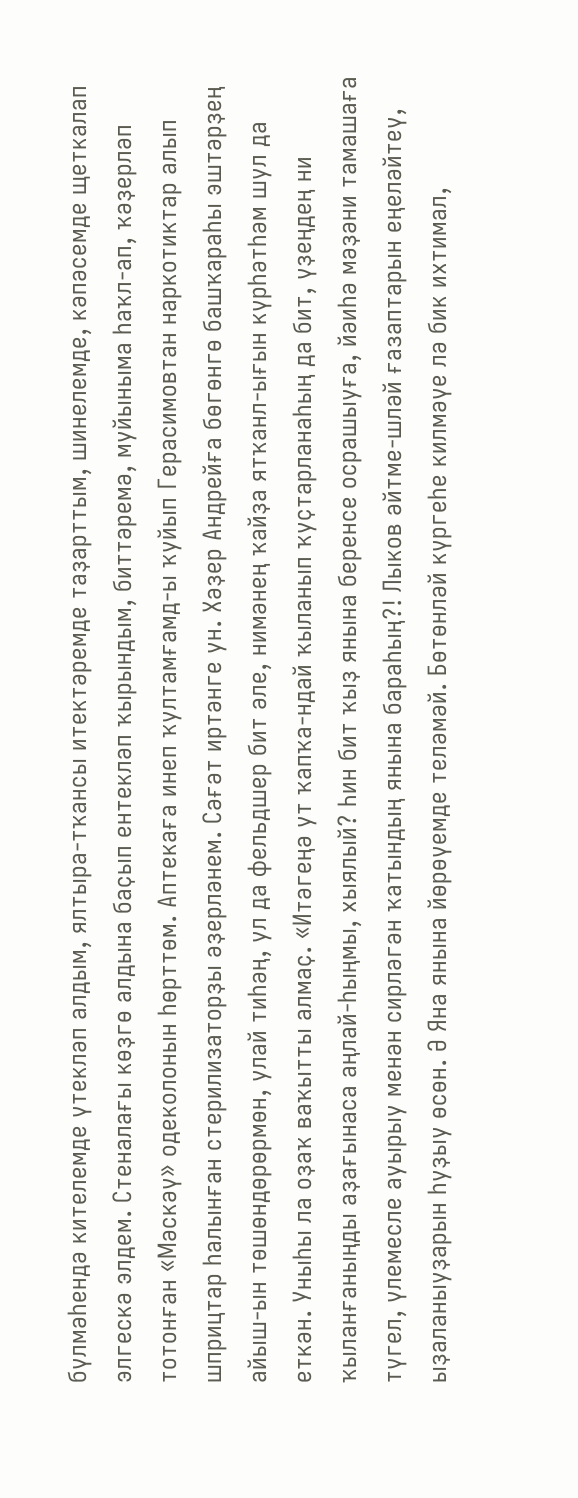бүлмәһендә кителемде үтекләп алдым, ялтыра-тҡансы итектәремде таҙарттым, шинелемде, кәпәсемде щеткалап элгескә элдем. Стеналағы көҙгө алдына баҫып ентекләп ҡырындым, биттәремә, муйыныма һаҡл-ап, ҡәҙерләп тотонған «Мәскәү» одеколонын һөрттөм. Аптекаға инеп ҡултамғамд-ы ҡуйып Герасимовтан наркотиктар алып шприцтар һалынған стерилизаторҙы әҙерләнем. Сәғәт иртәнге ун. Хәҙер Андрейға бөгөнгө башҡараһы эштәрҙең айыш-ын төшөндөрөрмөн, улай тиһәң, ул да фельдшер бит әле, нимәнең ҡайҙа ятҡанл-ығын күрһәтһәм шул да еткән. Уныһы ла оҙаҡ ваҡытты алмаҫ. «Итәгеңә ут ҡапҡа-ндай ҡыланып ҡуҫтарланаһың да бит, үҙеңдең ни ҡыланғаныңды аҙағынаса аңлай-һыңмы, хыялый? Һин бит ҡыҙ янына беренсе осрашыуға, йәиһә мәҙәни тамашаға түгел, үлемесле ауырыу менән сирләгән ҡатындың янына бараһың?! Лыков әйтме-шләй ғазаптарын еңеләйтеү, ыҙаланыуҙарын һуҙыу өсөн. Ә Яна янына йөрөүемде теләмәй. Бөтөнләй күргеһе килмәүе лә бик ихтимал,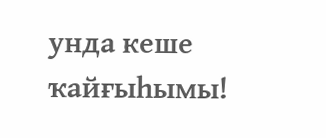унда кеше ҡайғыһымы!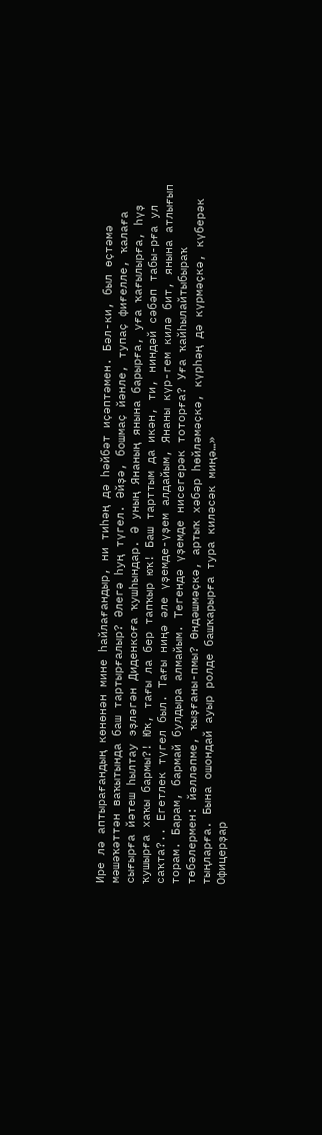Ире лә аптырағандың көнөнән мине һайлағандыр, ни тиһәң дә һәйбәт иҫәптәмен. Бәл-ки, был өҫтәмә мәшәҡәттән ваҡытында баш тартырғалыр? Әлегә һуң түгел. Әйҙә, бошмаҫ йәнле, тупаҫ фиғелле, ҡалаға сығырға йәтеш һылтау эҙләгән Диденкоға ҡушһындар. Ә уның Янаның янына барырға, уға ҡағылырға, һүҙ ҡушырға хаҡы бармы?! Юҡ, тағы ла бер тапҡыр юҡ! Баш тарттым да икән, ти, ниндәй сәбәп табы-рға ул саҡта?.. Егетлек түгел был. Тағы ниңә әле үҙемде-үҙем алдайым, Янаны күр-гем килә бит, янына атлығып торам. Барам, бармай булдыра алмайым. Тегендә үҙемде нисегерәк тоторға? Уға ҡайһылайтыбыраҡ төбәлермен: йәлләпме, ҡыҙғаны-пмы? Өндәшмәҫкә, артыҡ хәбәр һөйләмәҫкә, күрһәң дә күрмәҫкә, күберәк тыңларға. Бына ошондай ауыр ролде башҡарырға тура киләсәк миңә…»
Офицерҙар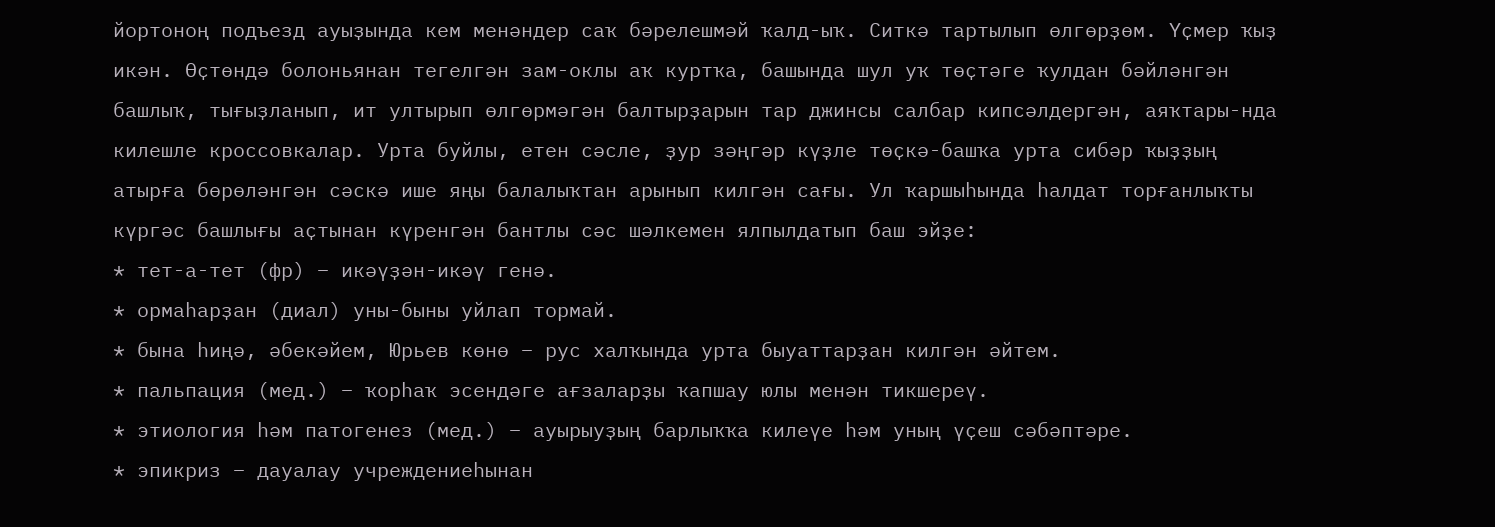йортоноң подъезд ауыҙында кем менәндер саҡ бәрелешмәй ҡалд-ыҡ. Ситкә тартылып өлгөрҙөм. Үҫмер ҡыҙ икән. Өҫтөндә болоньянан тегелгән зам-оклы аҡ куртҡа, башында шул уҡ төҫтәге ҡулдан бәйләнгән башлыҡ, тығыҙланып, ит ултырып өлгөрмәгән балтырҙарын тар джинсы салбар кипсәлдергән, аяҡтары-нда килешле кроссовкалар. Урта буйлы, етен сәсле, ҙур зәңгәр күҙле төҫкә-башҡа урта сибәр ҡыҙҙың атырға бөрөләнгән сәскә ише яңы балалыҡтан арынып килгән сағы. Ул ҡаршыһында һалдат торғанлыҡты күргәс башлығы аҫтынан күренгән бантлы сәс шәлкемен ялпылдатып баш эйҙе:
* тет-а-тет (фр) – икәүҙән-икәү генә.
* ормаһарҙан (диал) уны-быны уйлап тормай.
* бына һиңә, әбекәйем, Юрьев көнө – рус халҡында урта быуаттарҙан килгән әйтем.
* пальпация (мед.) – ҡорһаҡ эсендәге ағзаларҙы ҡапшау юлы менән тикшереү.
* этиология һәм патогенез (мед.) – ауырыуҙың барлыҡҡа килеүе һәм уның үҫеш сәбәптәре.
* эпикриз – дауалау учреждениеһынан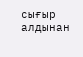сығыр алдынан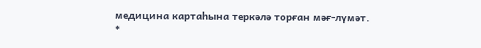медицина картаһына теркәлә торған мәғ-лүмәт.
*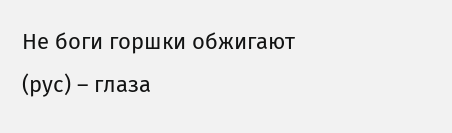Не боги горшки обжигают (рус) – глаза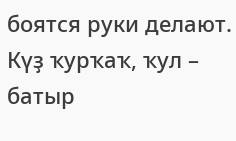боятся руки делают. Күҙ ҡурҡаҡ, ҡул – батыр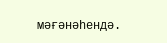мәғәнәһендә.